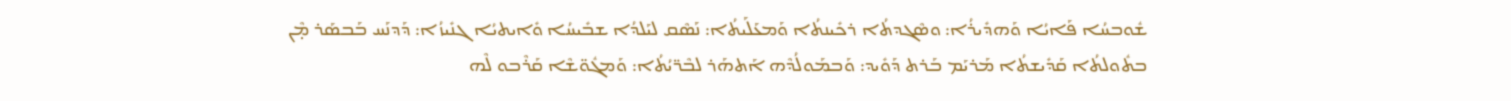ܫܽܘܒܚܳܐ ܦܰܐܝܳܐ ܘܰܗܕܺܝܪܳܐ: ܘܣܶܓܕܬܳܐ ܪܟܺܝܢܬܳܐ ܘܰܡܥܰܠܰܝܬܳܐ: ܢܰܣܶܩ ܠܝܰܠܕܳܐ ܫܒܺܝܚܳܐ ܘܺܐܝܬܝܳܐ ܓܢܺܝܙܳܐ: ܕܰܕܢܰܚ ܒܰܒܣܰܪ ܡ̣ܶܢ ܒܬܽܘܠܬܳܐ ܩܰܕܺܝܫܬܳܐ ܡܰܪܝܰܡ ܒܰܪܬ ܕܰܘܺܝܕ: ܘܰܒܡܰܘܠܳܕܶܗ ܐܰܬܗܰܪ ܠܒܶܪ̈ܝܳܬܳܐ: ܘܰܡܓܽܘ̈ܫܶܐ ܩܰܪܶܒܘ ܠܶܗ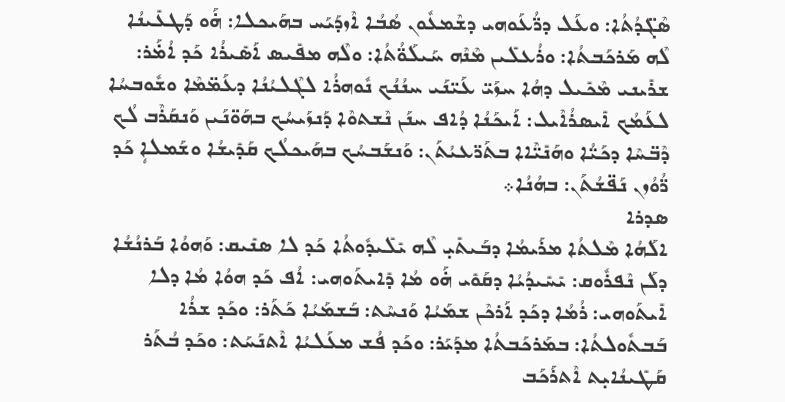ܣܶܓ̈ܕܳܬܳܐ: ܘܥܰܠ ܕܪ̈ܳܥܰܘܗܝ ܕܫܶܡܥܽܘܢ ܣܳܒܳܐ ܐܶܙܕܰܝܰܚ ܒܗܰܝܟܠܐ: ܗ̇ܰܘ ܕܰܛܥܺܝܢܳܐ ܠܶܗ ܡܰܪܟܰܒܬܳܐ: ܘܪܳܥܠܺܝܢ ܡܶܢܶܗ ܚܰܝܠܰܘ̈ܳܬܳܐ: ܘܠܶܗ ܡܦܺܝܣ ܐܰܣܺܝܪܳܐ ܟܰܕ ܐܳܡ̇ܰܪ: ܫܪܺܝܢܝ ܡܶܟܺܝܠ ܕܗܳܐ ܚܙܰܝ̈ ܥܰܝ̈ܢܰܝ ܚܢܳܢܳܟ ܢܽܘܗܪܳܐ ܠܓܶܠܝܳܢܳܐ ܕܥܰܡ̈ܡܶܐ ܘܫܽܘܒܚܳܐ ܠܥܰܡܳܟ ܐܺܝܣܪܳܐܶܝܠ: ܐܰܝܟܰܢܳܐ ܕܳܐܦ ܚܢܰܢ ܢܶܫܬܘܶܐ ܕܰܢܙܰܝܚܳܟ ܒܗܰܘ̈ܢܰܝܢ ܘܰܢܩܰܪܶܒ ܠܳܟ ܕܶܒ̈ܚܶܐ ܕܟܰܝ̈ܳܐ ܘܗܰܢܺܝ̈ܶܐܐ ܒܬܰܪ̈ܥܝܳܬܰܢ: ܘܰܢܫܰܒܚܳܟ ܒܗܰܝܟܠܳܟ ܩܰܕܺܝܫܳܐ ܘܫܰܡܠܐܴ ܟܰܕ ܪ̈ܳܘܳܙܢ ܢܰܦ̈ܫܳܬܰܢ: ܒܗܳܢܳܐ܀
ܣܕܪܐ
ܐܠܰܗܳܐ ܡܶܠܬܳܐ ܡܪܰܝܡܳܐ ܕܒܰܝܬܺܝ̣ ܠܶܗ ܝܺܠܺܝܕܽܘܬܳܐ ܟܰܕ ܠܐ ܣܢܺܝܩ: ܘܰܗܘܳܐ ܒܰܪܢܳܫܳܐ ܕܠܰܢ ܢܶܦܪܽܘܩ: ܝܺܚܺܝܕܳܝܳܐ ܕܩܰܘܺܝ ܗ̇ܰܘ ܡܳܐ ܕܺܐܝܬܰܘܗܝ: ܐܳܦ ܟܰܕ ܗܘܳܐ ܡܳܐ ܕܠܐ ܐܺܝܬܰܘܗܝ: ܪܳܡܳܐ ܕܟܰܕ ܐܰܪܟܶܢ ܫܡܰܝܳܐ ܘܰܢܚܶܬ: ܒܰܫܡܰܝܳܐ ܟܰܬܰܪ: ܘܟܰܕ ܫܪܳܐ ܒܰܒܬܽܘܠܬܳܐ: ܒܡܰܪܟܰܒܬܳܐ ܡܕܰܝܰܪ: ܘܟܰܕ ܦܳܫ ܡܥܰܠܝܳܐ ܐܶܬܢܰܚܰܬ: ܘܟܰܕ ܒܳܬܰܪ ܩܰܛܺܝܢܳܐܝ̣ܬ ܐܶܬܪܰܟܰܒ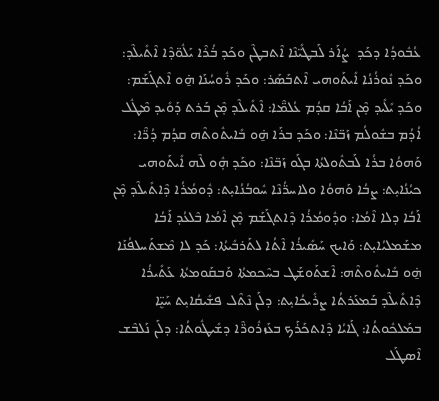ܥܳܒܽܘܕܳܐ ܕܟܰܕ  ܨܳܐܰܪ ܠܰܒܛܺܝ̈ܢܶܐ ܐܶܬܒܛܶܢ ܘܟܰܕ ܒ̇ܳܪܶܐ ܝܰܠܽܘ̈ܕܶܐ ܐܶܬܺܝܠܶܕ: ܘܟܰܕ ܢܽܘܪܳܢܳܐ ܐܺܝܬܰܘܗܝ ܐܶܬܒܰܣܰܪ: ܘܟܰܕ ܪܽܘܚܳܢܰܐ ܗ̱̇ܘ ܐܶܬܓܰܫܰܡ: ܘܟܰܕ ܝܺܠܺܝܕ ܡ̣ܶܢ ܐܰܒܳܐ ܩܕܳܡ ܥܳܠܡ̈ܶܐ: ܐܶܬܺܝܠܶܕ ܡ̣ܶܢ ܒܰܪܬ ܕܰܘܺܝܕ ܡܶܛܽܠ ܐܳܕܳܡ ܒܫܽܘܠܳܡ ܙܰܒ̈ܢܶܐ: ܘܟܰܕ ܒܪܰܐ ܗ̱̇ܘ ܒܺܐܝܬܽܘܬܶܗ ܩܕܳܡ ܕܳܪ̈ܶܐ: ܘܰܗܘܳܐ ܒܪܳܐ ܠܰܒܬܽܘܠܬܳܐ ܒܓܰܘ ܙܰܒ̈ܢܶܐ: ܘܟܰܕ ܗ̣ܽܘ ܠܶܗ ܐܺܝܬܰܘܗܝ ܟܝܳܢܳܐܝ̣ܬ: ܨܒܳܐ ܘܰܗܘܳܐ ܘܠܐܚܪ̈ܳܢܶܐ ܚܽܘܒܳܢܳܐܝ̣ܬ: ܕܽܘܡܳܪܳܐ ܕܶܐܬܺܝܠܶܕ ܡ̣ܶܢ ܐܰܒܳܐ ܕܠܐ ܐܶܡܳܐ: ܘܕܽܘܡܳܪܳܐ ܕܶܐܬܓܰܫܰܡ ܡ̣ܶܢ ܐܶܡܳܐ ܒܶܠܥܳܕ ܐܰܒܳܐ ܡܫܰܡܠܝܳܐܝ̣ܬ: ܘܰܐܝܟ ܚܰܣܺܝܪܳܐ ܐܶܬܳܐ ܠܬܰܪܒܺܝܬܳܐ: ܟܰܕ ܠܐ ܡܶܫܬܰܚܠܦܳܢܰܐ ܗ̱̇ܘ ܒܺܐܝܬܽܘܬܶܗ: ܐܶܫܬܰܘܫܰܛ ܒܚܶܟܡܬܳܐ ܘܰܒܩܰܘܡܬܳܐ ܥܰܬܺܝܪܳܐ ܕܶܐܬܺܝܠܶܕ ܒܰܡܥܰܪܬܳܐ ܨܪܺܝܟܳܐܝ̣ܬ: ܕܠܰܢ ܢܶܬܶܠ ܦܫܺܝܩܳܐܝ̣ܬ ܚܰܝܷ̈ܐ ܒܡܰܠܟܽܘܬܳܐ: ܓܰܐܝܳܐ ܕܶܐܬܟܰܪܰܟ ܒܥܰܙܪܽܘܪ̈ܶܐ ܕܫܺܝܛܽܘܬܳܐ: ܕܠܰܢ ܢܰܠܒܶܫ ܐܶܣܛܰܠ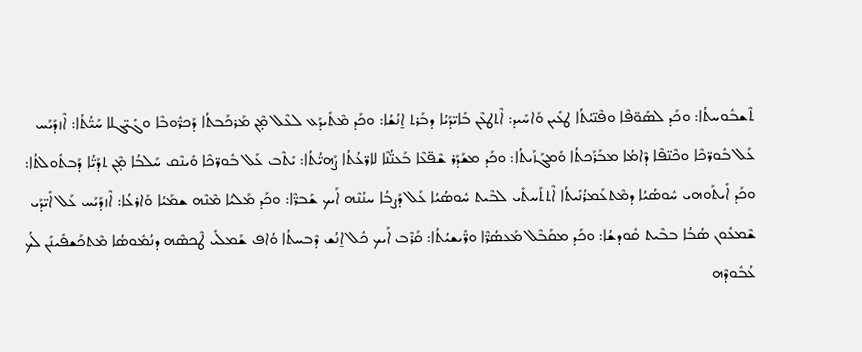ܬܶܫܒܽܘܚܬܳܐ: ܘܟܰܕ ܠܣܰܘ̈ܦܶܐ ܘܦܶܢ̈ܝܳܬܳܐ ܛܥܺܝܢ ܘܰܐܚܺܝܕ: ܐܶܬܛܥܶܢ ܒܺܐܝ̈ܕܰܝܳܐ ܕܒܰܪܬ ܐ̱ܢܳܫܳܐ: ܘܟܰܕ ܡܶܬܺܝܕܰܥ ܠܥܶܠ ܡ̣ܶܢ ܡܰܪܟܰܒܬܳܐ ܕܰܟܪ̈ܽܘܒܶܐ ܘܓܺܝ̈ܓܠܐ ܚܰܝ̈ܳܬܳܐ: ܐܶܙܕܰܝܰܚ ܥܰܠ ܒܽܘܪ̈ܟܶܐ ܘܟܶܢ̈ܦܶܐ ܕܶܐܡܳܐ ܡܒܰܪܰܟܬܳܐ ܘܰܡܓܰܙܰܝܬܳܐ: ܘܟܰܕ ܡܫܰܕܰܪ ܫܶܦ̈ܥܶܐ ܒܰܥܢ̈ܳܢܶܐ ܠܐܪ̈ܥܳܬܳܐ ܨܰܗܝ̈ܳܬܳܐ: ܝܺܬܶܒ ܥܰܠ ܒܽܘܪ̈ܟܶܐ ܘܺܝܢܶܩ ܚܰܠܒܳܐ ܡ̣ܶܢ ܬܕܰܝ̈ܳܐ ܕܰܒܬܽܘܠܬܳܐ: ܘܟܰܕ ܐܺܝܬܰܘܗܝ ܚܽܘܣܳܝܳܐ ܕܡܶܬܥܰܡܪܳܢܺܝܬܳܐ ܐܶܬܬܰܚܬܺܝ ܠܒܶܝܬ ܚܽܘܣܳܝܳܐ ܥܰܠ ܕܰܨܒܳܐ ܚܢܳܢܶܗ ܐܰܝܟ ܫܰܒܪ̈ܶܐ: ܘܟܰܕ ܡܰܠܝܳܐ ܡܶܢܶܗ ܫܡܰܝܳܐ ܘܰܐܪܥܳܐ: ܐܶܙܕܰܝܰܚ ܥܰܠ ܐܺܝ̈ܕܰܝ ܫܶܡܥܽܘܢ ܣܳܒܳܐ ܒܒܶܝܬ ܩܽܘܕܫܳܐ: ܘܟܰܕ ܡܩܰܒܶܠ ܡܰܥܣܳܪ̈ܶܐ ܘܪ̈ܺܝܫܝܳܬܳܐ: ܩܰܪܶܒ ܐܰܝܟ ܟܽܠ ܐ̱ܢܳܫ ܕܶܒܚܬܳܐ ܘܳܐܦ ܫܰܡܠܺܝ ܛܶܟܣܶܗ ܕܢܳܡܽܘܣܳܐ ܡܶܬܟܰܫܦܺܝܢܰܢ ܠܳܟ ܥܳܒܽܘܕܶܗ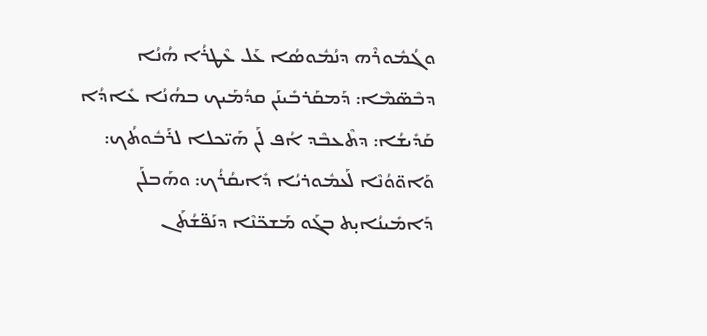ܘܓܳܡܽܘܪܶܗ ܕܢܳܡܽܘܣܳܐ ܥܰܠ ܥܶܛܪܳܐ ܗܳܢܳܐ ܕܒܶܣ̈ܡܶܐ: ܕܰܡܩܰܪܒܺܝܢܰܢ ܩܕܳܡܰܝܟ ܒܗܳܢܳܐ ܥܺܐܕܳܐ ܩܰܕܺܝܫܳܐ: ܕܬܶܥܒܶܕ ܐܳܦ ܠܰܢ ܗܰܝ̈ܟܠܐ ܠܪܰܒܽܘܬܳܟ: ܘܰܐܘ̈ܘܳܢܶܐ ܠܰܥܡܽܘܪܝܳܐ ܕܺܐܝܩܳܪܳܟ: ܘܗܰܒܠܰܢ ܕܰܐܡܺܝܢܳܐܝ̣ܬ ܒܓܰܘ ܡܰܫܟ̈ܢܶܐ ܕܢܰܦ̈ܫܳܬܰܢ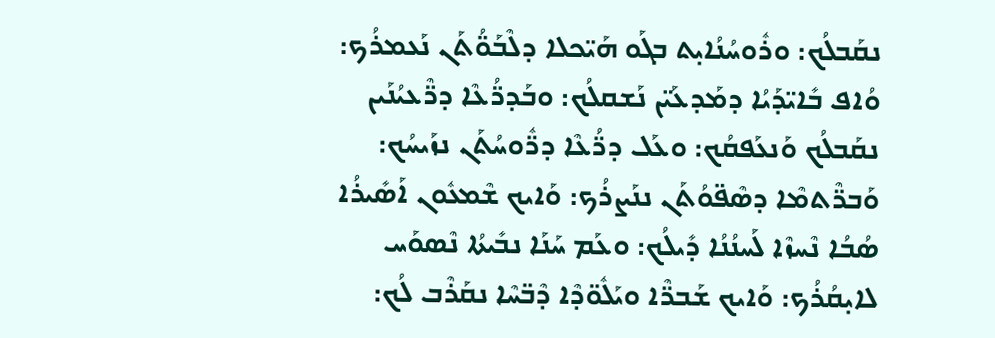ܢܩܰܒܠܳܟ: ܘܪܽܘܚܳܢܳܐܝ̣ܬ ܒܓܰܘ ܗܰܝ̈ܟܠܐ ܕܠܶܒܰܘ̈ܳܬܰܢ ܢܰܥܡܪܳܟ: ܘܳܐܦ ܒܺܐܝ̈ܕܰܝܳܐ ܕܡܰܕܥܰܝ̈ܢ ܢܰܫܩܠܳܟ: ܘܒܰܕܪ̈ܳܥܶܐ ܕܪ̈ܶܥܝܳܢܰܝܢ ܢܩܰܒܠܳܟ ܘܰܢܥܰܦܩܳܟ: ܘܥܰܠ ܕܪ̈ܳܥܶܐ ܕܪ̈ܽܘܚܳܬܰܢ ܢܙܰܝܚܳܟ: ܘܰܒܪ̈ܶܬܡܶܐ ܕܣܶܦ̈ܘܳܬܰܢ ܢܢܰܨܪܳܟ: ܘܰܐܝܟ ܫܶܡܥܽܘܢ ܐܰܣܺܝܪܳܐ ܣܳܒܳܐ ܢܶܚܙܶܐ ܠܰܚܢܳܢܳܐ ܕܺܝܠܳܟ: ܘܥܰܡ ܚܰܢܰܐ ܢܒܺܝܬܳܐ ܢܶܣܘܰܚ ܠܐܝ̣ܩܳܪܳܟ: ܘܰܐܝܟ ܫܰܒܪ̈ܶܐ ܘܝܰܠܽܘ̈ܕܶܐ ܕܶܒ̈ܚܶܐ ܢܩܰܪܶܒ ܠܳܟ: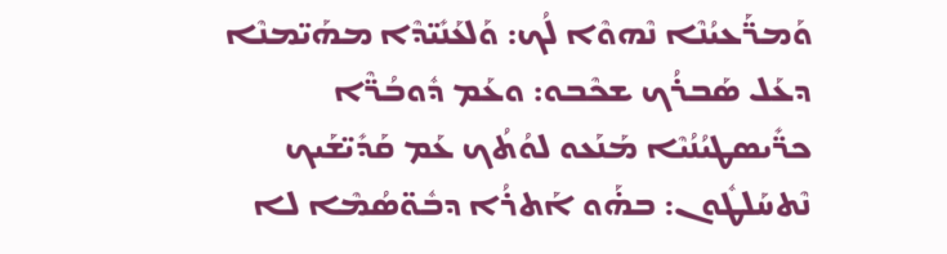ܘܰܡܪ̈ܰܥܝܳܢܶܐ ܢܶܗܘܶܐ ܠܳܟ: ܘܰܠܥܰܢܺܝ̈ܕܶܐ ܡܗܰܝ̈ܡܢܶܐ ܕܥܰܠ ܣܰܒܪܳܟ ܫܟܶܒܘ: ܘܥܰܡ ܕܽܘܒܳܪ̈ܶܐ ܟܪ̈ܺܝܣܛܝܳܢܳܝܶܐ ܡܰܢܰܥܘ ܠܘܳܬܳܟ ܥܰܡ ܩܰܕܺܝ̈ܫܰܝܟ ܢܶܬܚܰܠܛܽܘܢ: ܒܗ̇ܰܘ ܐܰܬܪܳܐ ܕܒܽܘ̈ܣܳܡܶܐ ܠܐ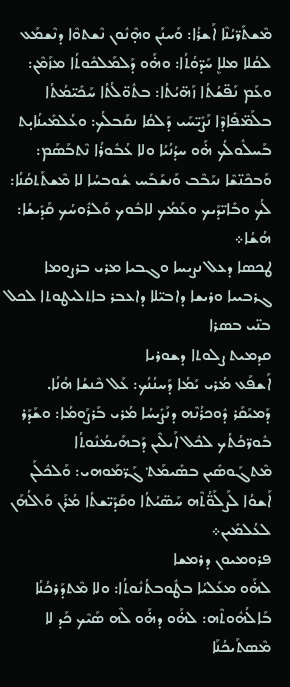ܡܶܫܬܰܪ̈ܝܳܢܶܐ ܐܰܫܪܳܐ: ܘܰܚܢܰܢ ܘܗ̣ܶܢܽܘܢ ܢܶܫܬܘܶܐ ܕܢܶܫܡܰܥ ܠܩܳܠܐ ܡܠܐܷ ܚܰܕ̈ܘܳܬܳܐ: ܘܗ̇ܰܘ ܕܰܠܡܰܠܟܽܘܬܳܐ ܡܙܰܡܶܢ: ܘܥܰܡ ܢܰܦ̈ܫܳܬܳܐ ܙܰܗ̈ܝܳܬܳܐ: ܒܬܽܘ̈ܠܳܬܳܐ ܚܰܟܺܝ̈ܡܳܬܳܐ ܒܠܰܡ̈ܦܺܐܕܶܐ ܢܰܨܺܝ̈ܚܰܝ ܕܰܠܩܳܐ ܢܩܰܒܠܳܟ: ܘܥܳܠܡܺܝܢܳܐܝ̣ܬ ܒܰܚܠܽܘܠܳܟ ܗ̇ܰܘ ܚܕܳܢܳܝܳܐ ܘܠܐ ܥܳܒܽܘܪܳܐ ܢܶܬܒܰܣܰܡ: ܘܰܒܟܶܢ̈ܫܶܐ ܢܝܰܒܶܒ ܘܰܢܫܰܒܰܚ ܫܽܘܒܚܳܐ ܠܐ ܡܶܫܬܰܬܩܳܢܳܐ: ܠܳܟ ܘܒܺܐܝ̈ܕܰܝܟ ܘܥܰܡܳܟ ܠܐܒܽܘܟ ܘܰܠܪܽܘܚܳܟ ܩܰܕܺܝܫܳܐ: ܗܳܫܳܐ܀
ܛܟܣܐ ܕܥܠ ܢܨܝܚܐ ܘܓܒܝܐ ܡܪܝ ܒܪܨܘܡܐ ܓܪܒܝܝܐ ܘܪܝܫܐ ܕܐܒܝ̈ܠܐ ܕܐܥܒܪ ܒܐܬܠܝܛܘܬܐ ܠܟܠ ܒܢ̈ܝ ܒܣܪܐ
ܩܕܡܝܬ ܨܠܘܬܐ ܕܫܘܪܝܐ
ܐܰܫܦܰܥ ܡܳܪܝ ܝܰܡܳܐ ܕܰܚܢܳܢܳܟ: ܥܰܠ ܟܶܢܫܳܐ ܗܳܢܳܐ. ܕܰܡܝܰܩܰܪ ܕܽܘܟܪܳܢܶܗ ܕܢܰܨܺܝܚܳܐ ܡܳܪܝ ܒܰܪܨܰܘܡܳܐ: ܘܫܰܕܰܪ ܒܽܘܪ̈ܟܳܬܳܟ ܠܟܽܠ ܐܰܝܠܶܝܢ ܕܰܒܗܰܝܡܳܢܽܘܬܳܐ ܡܶܬܓܰܘܣܺܝܢ ܒܣܺܝܡܰܬ݀ ܓܰܪ̈ܡܰܘܗܝ: ܘܰܠܟܽܠܰܢ ܐܰܫܘܳܐ ܠܰܨܠܰܘ̈ܳܬܶܗ ܚܰܣ̈ܝܳܬܳܐ ܘܩܰܕܺܝ̈ܫܬܳܐ ܡܳܪܰܢ ܘܰܐܠܳܗܰܢ ܠܥܳܠܡܺܝܢ܀
ܦܪܘܡܝܘܢ ܕܪܡܫܐ
ܠܗ̇ܰܘ ܡܥܰܠܝܳܐ ܒܛܽܘܒܬܳܢܽܘܬܳܐ: ܘܠܐ ܡܶܬܕܰܪܟܳܢܳܐ ܒܰܐܠܳܗܽܘܬܶܗ: ܠܗ̇ܰܘ ܕܗ̇ܰܘ ܠܶܗ ܣܰܝܶܟ ܟܰܕ ܠܐ ܡܶܣܬܰܝܟܳܢܰܐ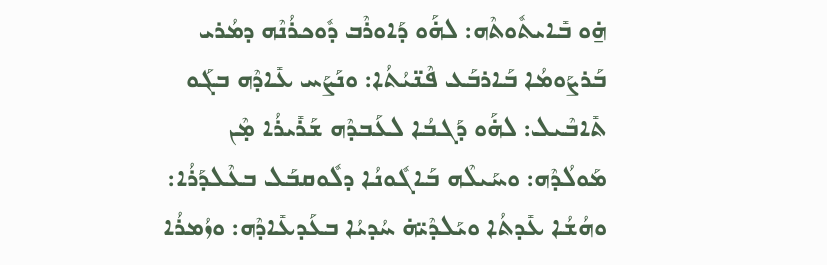ܗ̱̇ܘ ܒܺܐܝܬܽܘܬܶܗ: ܠܗ̇ܰܘ ܕܰܐܘܪܶܒ ܕܽܘܟܪܳܢܶܗ ܕܡܳܪܝ ܒܰܪܨܰܘܡܳܐ ܒܰܐܪܒܰܥ ܦܶܢ̈ܝܳܬܳܐ: ܘܢܰܨܰܚ ܥܺܐܕܶܗ ܒܓܰܘ ܬܺܐܒܶܝܠ: ܠܗ̇ܰܘ ܕܰܓܒܳܐ ܠܥܰܒܕܶܗ ܫܰܪܺܝܪܳܐ ܡ̣ܶܢ ܡܰܘܠܳܕܶܗ: ܘܚܰܝܠܶܗ ܒܰܐܓܽܘܢܳܐ ܕܠܽܘܩܒܰܠ ܒܥܶܠܕܰܪܳܐ: ܘܗܳܫܳܐ ܥܺܕܬܳܐ ܘܝܰܠܕܶܝ̈ܗ̇ ܚܳܕܝܳܐ ܒܥܰܕܥܺܐܕܶܗ: ܘܙܳܡܪܳܐ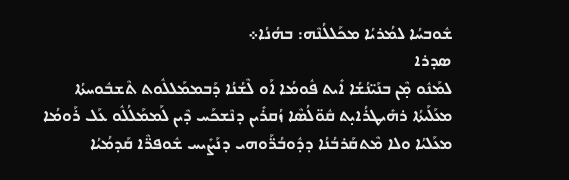ܫܽܘܒܚܳܐ ܠܡܳܪܝܳܐ ܡܟܰܠܠܳܢܶܗ: ܒܗܳܢܳܐ܀
ܣܕܪܐ
ܠܡܰܢܽܘ ܡ̣ܶܢ ܒܢܰܝ̈ܢܳܫܳܐ ܐܺܝܬ ܦܽܘܡܳܐ ܐܰܘ ܠܶܫܳܢܳܐ ܕܰܒܡܡܰܠܠܽܘܬ ܬܶܫܒܽܘܚܬܳܐ ܡܥܰܠܰܝܬܳܐ ܪܗܺܝܛܪܳܐܝ̣ܬ ܩܽܘ̈ܠܳܣܶܐ ܙܳܩܪܺܝܢ ܕܢܶܫܟܰܚ ܕܶܝܢ ܠܰܡܡܰܠܳܠܽܘ ܥܰܠ ܪܰܘܡܳܐ ܡܥܰܠܝܳܐ ܘܠܐ ܡܶܬܩܰܪܒܳܢܳܐ ܕܕܽܘܒܳܪ̈ܰܘܗܝ ܕܢܰܨܺܝܚ ܫܽܘܦܪ̈ܶܐ ܩܰܕܡܳܝܳܐ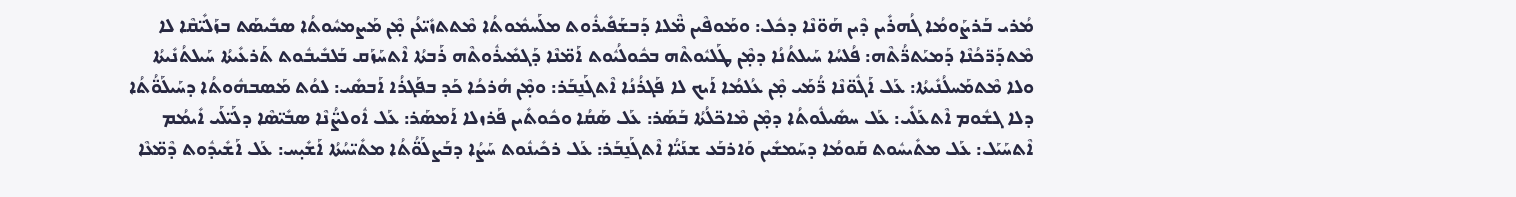ܡܳܪܝ ܒܰܪܨܰܘܡܳܐ ܓܳܗܪܺܝܢ ܕܶܝܢ ܗܰܘ̈ܢܶܐ ܕܟܽܠ: ܘܡܰܘܦܶܝܢ ܡ̈ܶܠܐ ܕܰܒܫܰܦܺܝܪܽܘܬ ܡܠܰܚܡܽܘܬܳܐ ܡܶܬܬܙܺܝ̈ܥܳܢ ܡ̣ܶܢ ܡܰܨܡܚܽܘܬܳܐ ܣܒܺܝܣܰܬ ܒܙܰܠܺܝ̈ܩܶܐ ܠܐ ܡܶܬܕܰܪ̈ܟܳܢܶܐ ܕܰܡܝܰܬܪ̈ܳܬܶܗ: ܦܳܠܚܳܐ ܚܰܝܠܬܳܢܳܐ ܕܡ̣ܶܢ ܛܰܠܝܽܘܬܶܗ ܒܟܽܘܠܳܝܽܘܬ ܐܰܡ̈ܢܶܐ ܕܰܓܡܺܝܪܽܘܬܶܗ ܪܰܒܬܳܐ ܐܶܬܚܰܙܰܩ ܒܰܠܒܺܝܒܽܘܬ ܬܰܪܥܺܝܬܳܐ ܚܰܝܠܬܳܢܺܝܬܳܐ ܘܠܐ ܡܶܬܡܰܚܠܳܢܺܝܬܳܐ: ܥܰܠ ܐܰܓܽܘ̈ܢܶܐ ܪ̈ܳܡܰܝ ܡ̣ܶܢ ܥܳܠܡܳܐ ܐܰܝܟ ܠܐ ܦܰܓܪܳܢܳܐ ܐܶܬܓܰܢ̱ܒܰܪ: ܘܡ̣ܶܢ ܗܳܪܟܳܐ ܟܰܕ ܒܦܰܓܪܳܐ ܐܰܒܣܺܝ: ܠܘܳܬ ܡܰܣܒܗܽܘܬܳܐ ܕܚܰܝܠܰܘ̈ܳܬܳܐ ܕܠܐ ܓܫܽܘܡ ܐܶܬܥܰܠܺܝ: ܥܰܠ ܚܣܺܝܠܽܘܬܳܐ ܕܡ̣ܶܢ ܡܶܐܟ̈ܠܳܬܳܐ ܒܰܣܰܪ: ܥܰܠ ܣܰܩܳܐ ܘܟܽܘܬܺܝܢ ܦܰܪܙܠܐ ܐܰܡܣܰܪ: ܥܰܠ ܐܽܘܠܨ̈ܳܢܶܐ ܣܒܺܝ̈ܣܶܐ ܕܠܰܝ̈ܠܰܝ ܐܺܝܡܳܡ ܐܶܬܚܰܝܰܠ: ܥܰܠ ܡܬܺܝܚܽܘܬ ܩܰܘܡܳܐ ܕܚܰܡܫܺܝܢ ܘܰܐܪܒܰܥ ܫܢܰܝ̈ܳܐ ܐܶܬܓܰܢ̱ܒܰܪ: ܥܰܠ ܪܟܺܝܢܽܘܬ ܚܰܨܳܐ ܕܒܰܨܠܰܘ̈ܳܬܳܐ ܡܬܺܝ̈ܚܳܬܳܐ ܐܰܫܺܝ̣ܚ: ܥܰܠ ܐܰܫܺܝܕܽܘܬ ܕܶܡ̈ܥܶܐ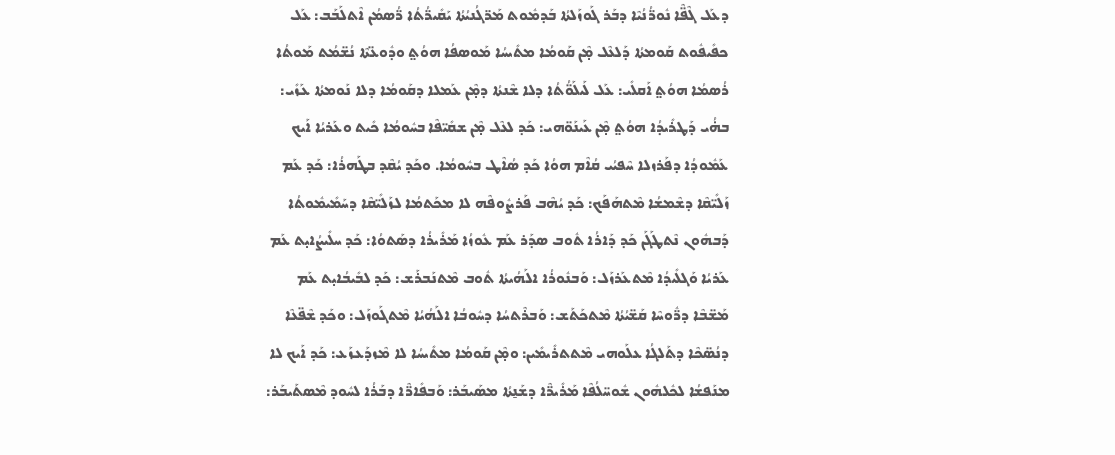ܕܥܰܠ ܓܶܦ̈ܶܐ ܢܽܘܪ̈ܳܢܳܝܶܐ ܕܒܰܪ ܓܰܘܙܰܠܬܳܐ ܒܰܕܡܽܘܬ ܡܰܪ̈ܓܳܢܝܳܬܳܐ ܝܰܩܺܝܪ̈ܳܬܳܐ ܪ̈ܳܣܡܳܢ ܐܶܬܠܰܒܰܒ: ܥܰܠ ܟܦܺܝܦܽܘܬ ܩܰܘܡܬܳܐ ܕܰܠܥܶܠ ܡ̣ܶܢ ܩܰܘܡܳܐ ܡܬܺܝܚܳܐ ܡܰܘܣܦܳܐ ܗܘܳܬ݀ ܘܕܽܘܥ̈ܬܶܐ ܢܳܫ̈ܡܳܬ ܡܰܘܬܳܐ ܪܳܣܡܳܐ ܗܘܳܬ݀ ܐܰܩܠܺܝ: ܥܰܠ ܠܰܝܠܰܘ̈ܳܬܳܐ ܕܠܐ ܫܶܢܬܳܐ ܕܡ̣ܶܢ ܥܰܡܠܐ ܕܩܰܘܡܳܐ ܕܠܐ ܢܰܘܡܬܳܐ ܥܰܙܺܝ: ܒܗ̇ܳܝ ܕܰܛܪܺܝܕܳܐ ܗܘܳܬ݀ ܡ̣ܶܢ ܥܰܝܢܰܘ̈ܗܝ: ܟܰܕ ܠܥܶܠ ܡ̣ܶܢ ܫܩܺܝ̈ܦܶܐ ܒܚܽܘܡܳܐ ܟܺܝܬ ܘܥܰܪܝܳܐ ܐܰܝܟ ܥܰܡܽܘܕܳܐ ܕܦܰܪܙܠܐ ܚܶܦܝܳܝ ܩܳܐܶܡ ܗܘܳܐ ܟܰܕ ܣܳܐܶܛ ܒܚܽܘܡܳܐ. ܘܟܰܕ ܝܳܩܶܕ ܒܛܰܗܪܳܐ: ܟܰܕ ܥܰܡ ܙܰܠܺܝ̈ܩܶܐ ܕܫܶܡܫܳܐ ܡܶܬܗܰܦܰܟ: ܟܰܕ ܝܳܗܶܒ ܦܰܪܨܽܘܦܶܗ ܠܐ ܡܟܰܬܡܳܐ ܠܙܰܠܺܝ̈ܩܶܐ ܕܚܰܡܺܝܡܽܘܬܳܐ ܕܰܒܗܽܘܢ ܢܶܬܛܰܓܰܢ ܟܰܕ ܕܰܐܪܳܐ ܬܽܘܒ ܣܕܰܪ ܥܰܡ ܥܽܘܙܳܐ ܡܰܪܺܝܪܳܐ ܕܣܰܬܘܳܐ: ܟܰܕ ܚܠܺܝܨܳܐܝ̣ܬ ܥܰܡ ܥܰܪܝܳܐ ܘܰܓܠܺܝܕܳܐ ܡܶܬܥܰܪܙܰܠ: ܘܰܒܢܽܘܪܳܐ ܐܠܰܗܳܝܬܳܐ ܬܽܘܒ ܡܶܬܢܰܒܪܰܫ: ܟܰܕ ܠܒܺܝܒܳܐܝ̣ܬ ܥܰܡ ܡܰܫ̈ܒܶܐ ܕܪ̈ܽܘܚܶܐ ܩܰܫ̈ܝܳܬܳܐ ܡܶܬܟܰܬܰܫ: ܘܰܒܪܶܬܚܳܐ ܕܚܽܘܒܳܐ ܐܠܰܗܳܝܳܐ ܡܶܬܓܰܘܙܰܠ: ܘܟܰܕ ܫܶܦ̈ܥܶܐ ܕܢܳܣ̈ܟܶܐ ܕܬܰܠܓܳܐ ܥܠܰܘܗܝ ܡܶܬܬܪܺܝܡܺܝܢ: ܘܡ̣ܶܢ ܩܰܘܡܳܐ ܡܬܺܝܚܳܐ ܠܐ ܡܶܙܕܰܥܙܰܥ: ܟܰܕ ܐܰܝܟ ܠܐ ܡܢܰܦܫܳܐ ܠܟܽܠܗܽܘܢ ܫܽܘܚ̈ܠܳܦܶܐ ܡܰܪܺܝܪ̈ܶܐ ܕܫܰܢ̱ܬܳܐ ܡܣܰܝܒܰܪ: ܘܰܒܦܺܐܪ̈ܶܐ ܕܒܰܪܳܐ ܠܚܽܘܕ ܡܶܣܬܰܝܒܰܪ: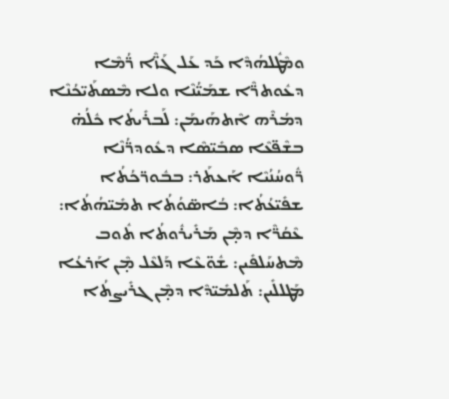ܘܡܶܛܽܠܗܳܕܶܐ ܟܰܕ ܥܰܠ ܓܰܙ̈ܶܐ ܪ̈ܳܡܶܐ ܕܥܽܘܬܪ̈ܶܐ ܫܡܰܝ̈ܳܢܶܐ ܘܠܐ ܡܶܣܬܰܝ̈ܟܳܢܶܐ ܕܡܳܪܶܗ ܐܶܬܗܰܝܡܰܢ: ܠܰܒܪܺܝܬܳܐ ܟܽܠܳܗ̇ ܒܫܶܦ̈ܥܶܐ ܣܒܺܝ̈ܣܶܐ ܕܥܽܘܕܪ̈ܳܢܶܐ ܪ̈ܽܘܚܳܢܳܝܶܐ ܐܰܥܬܰܪ: ܒܒܽܘܪ̈ܟܳܬܳܐ ܫܦܺܝ̈ܥܳܬܳܐ: ܒܳܐܣ̈ܘܳܬܳܐ ܬܡܺܝ̈ܗܳܬܳܐ: ܥܶܩܳܪ̈ܶܐ ܕܡ̣ܶܢ ܡܰܪܺܝܪܽܘܬܳܐ ܬܽܘܒ ܡܶܬܚܰܠܦܺܝܢ: ܫܽܘ̈ܥܶܐ ܕܰܠܥܶܠ ܡ̣ܶܢ ܐܰܪܥܳܐ ܡܰܛܠܠܺܝܢ: ܬܰܠܡܺܝ̈ܕܶܐ ܕܡ̣ܶܢ ܓܪܺܝܨܬܳܐ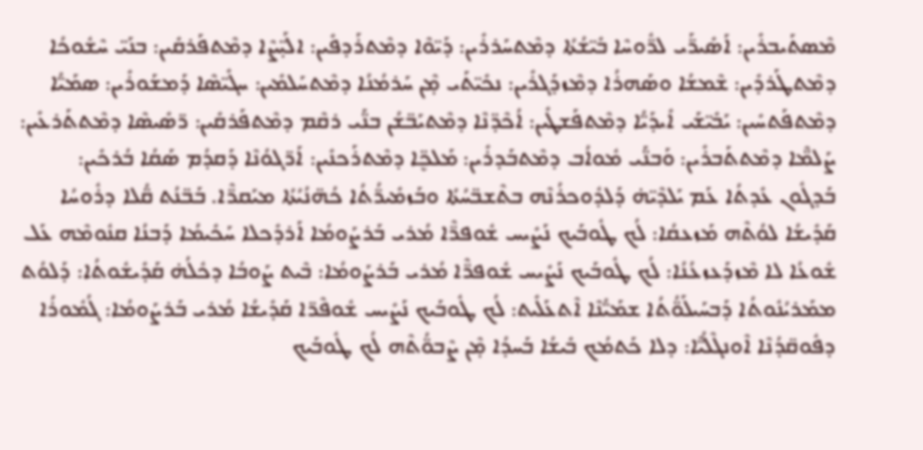ܡܶܣܬܰܝܒܪܺܝܢ: ܐܰܣܺܝܪ̈ܰܝ ܠܪ̈ܽܘܚܶܐ ܒܺܝ̈ܫܳܬܳܐ ܕܡܶܬܚܰܪܪܺܝܢ: ܕܰܝ̈ܘܶܐ ܕܡܶܬܪܰܕܦܺܝܢ: ܐܠܰܝ̣̈ܨܶܐ ܕܡܶܬܦܰܪܩܺܝܢ: ܒܢܰܝ̈ ܚܶܫܽܘܟܳܐ ܕܡܶܬܛܰܪܕܺܝܢ: ܫܶܡܫܳܐ ܘܣܰܗܪܳܐ ܕܡܶܙܕܰܓܪܺܝܢ: ܢܟܺܝ̈ܬܰܝ ܡ̣ܶܢ ܚܰܪܡܳܢܳܐ ܕܡܶܬܚܰܠܡܺܝܢ: ܚܓܺܝ̈ܣܶܐ ܕܰܡܫܰܘܪܺܝܢ: ܣܡܰܝ̈ܳܐ ܕܡܶܬܦܰܬܚܺܝܢ: ܝܰܒܺܝ̈ܫܰܝ ܐܺܝܕܰܝ̈ܳܐ ܕܡܶܬܦܰܫܛܺܝܢ: ܐܳܟܶܕ̈ܢܶܐ ܕܡܶܬܝܰܒ̈ܫܳܢ ܒܢ̈ܰܝ ܪܩܶܡ ܕܡܶܬܦܰܪܩܺܝܢ: ܪ̈ܣܺܝܣܶܐ ܕܡܶܬܬܰܪܥܺܝܢ: ܨܰܠܡ̈ܶܐ ܕܡܶܬܬܰܒܪܺܝܢ: ܘܰܒܢ̈ܰܝ ܡܽܘܐܳܒ ܕܡܶܬܒܰܕܪܺܝܢ: ܡܰܠܟܷ̈ܐ ܕܡܶܬܪܰܟܢܺܝܢ: ܐܰܪ̈ܓܘܳܢܶܐ ܕܰܩܕܳܡ ܣܰܩܳܐ ܒܳܪܟܺܝܢ: ܒܰܕܓܽܘܢ ܥܺܕܬܳܐ ܥܰܡ ܝܰܠܕܶܝ̈ܗ̇ ܕܰܠܕܽܘܟܪܳܢܶܗ ܒܬܶܫܒ̈ܚܳܬܳܐ ܘܒܰܙܡܺܝܪ̈ܳܬܳܐ ܟܳܗ̈ܢܳܝܳܬܳܐ ܡܝܰܩܪ̈ܶܐ. ܒܰܒ̈ܢܳܬ ܩ̈ܳܠܐ ܕܪܽܘܚܳܐ ܩܰܕܺܝܫܳܐ ܠܘܳܬܶܗ ܡܰܙܥܩܳܐ: ܠܳܟ ܛܽܘܒܰܝܟ ܢܰܨܺܝܚ ܫܽܘܦܪ̈ܶܐ ܡܳܪܝ ܒܰܪܨܰܘܡܳܐ ܐܰܪܕܺܟܠܐ ܚܰܟܺܝܡܳܐ ܕܰܒܢܳܐ ܩܢܽܘܡܶܗ ܥܰܠ ܫܽܘܥܳܐ ܠܐ ܡܶܙܕܰܥܙܥܳܢܳܐ: ܠܳܟ ܛܽܘܒܰܝܟ ܢܰܨܺܝܚ ܫܽܘܦܪ̈ܶܐ ܡܳܪܝ ܒܰܪܨܰܘܡܳܐ: ܒܶܝܬ ܨܰܘܒܳܐ ܕܟܽܠܳܗ̇ ܩܰܕܺܝܫܽܘܬܳܐ: ܕܰܠܘܳܬ ܡܡܰܪܝܳܢܽܘܬܳܐ ܕܰܒܚܰܝܠܰܘ̈ܳܬܳܐ ܫܡܰܝ̈ܳܢܶܐ ܐܶܬܥܰܠܺܝܬ: ܠܳܟ ܛܽܘܒܰܝܟ ܢܰܨܺܝܚ ܫܽܘܦܶܪ̈ܐ ܩܰܕܺܝܫܳܐ ܡܳܪܝ ܒܰܪܨܰܘܡܳܐ: ܓܳܡܽܘܪܳܐ ܕܦܽܘܩ̈ܕܳܢܶܐ ܐܶܘܢܓܶܠܳܝ̈ܶܐ: ܕܠܐ ܟܰܬܡܳܟ ܒܺܝܫܳܐ ܒܰܚܕܳܐ ܡ̣ܶܢ ܨܶܒܘ̈ܳܬܶܗ ܠܳܟ ܛܽܘܒܰܝܟ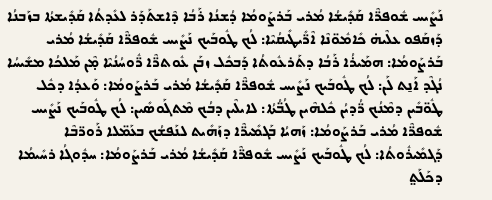ܢܰܨܺܝܚ ܫܽܘܦܪ̈ܶܐ ܩܰܕܺܝܫܳܐ ܡܳܪܝ ܒܰܪܨܰܘܡܳܐ ܕܳܫܢܳܐ ܪܰܒܳܐ ܕܶܐܫܬܰܕܰܪ ܠܥܺܕܬܳܐ ܩܰܕܺܝܫܬܳܐ ܒܙܰܒܢܳܐ ܕܰܙܩܰܦܘ ܥܠܶܝܗ̇ ܟܺܐܡܽܘ̈ܢܶܐ ܐܶܪ̈ܺܝܛܺܝܩܳܝܶܐ: ܠܳܟ ܛܽܘܒܰܝܟ ܢܰܨܺܝܚ ܫܽܘܦܪ̈ܶܐ ܩܰܕܺܝܫܳܐ ܡܳܪܝ ܒܰܪܨܰܘܡܳܐ: ܗܡܰܝܪܳܐ ܪܰܒܳܐ ܕܬܰܪܥܽܘܬܳܐ ܕܰܒܟܽܠ ܙܒܰܢ ܥܽܘܬܪ̈ܶܐ ܪ̈ܽܘܚܳܢܳܝܶܐ ܡ̣ܶܢ ܡܰܠܟܳܐ ܡܫܺܝܚܳܐ ܢܳܓܶܕ ܐܰܢ̱ܬ ܠܰܢ: ܠܳܟ ܛܽܘܒܰܝܟ ܢܰܨܺܝܚ ܫܽܘܦܪ̈ܶܐ ܩܰܕܺܝܫܳܐ ܡܳܪܝ ܒܰܪܨܰܘܡܳܐ: ܘܰܥܕܳܐ ܕܟܽܠ ܛܽܘ̈ܒܺܝܢ ܕܡܶܢܳܟ ܪ̈ܳܕܝܳܢ ܟܽܠܗܶܝܢ ܛܳܒ̈ܳܬܳܐ: ܠܐܝܠܶܝܢ ܕܒܳܟ ܡܶܬܓܰܘܣܺܝܢ: ܠܳܟ ܛܽܘܒܰܝܟ ܢܰܨܺܝܚ ܫܽܘܦܪ̈ܶܐ ܡܳܪܝ ܒܰܪܨܰܘܡܳܐ: ܙܰܗܝܳܐ ܒܰܓܡܺܝܪ̈ܶܐ ܕܙܰܗܺܝܬ ܠܢܰܦܫܳܟ ܒܥܰܡ̈ܠܐ ܪܰܘܪ̈ܒܶܐ ܕܰܓܡܺܝܪܽܘܬܳܐ: ܠܳܟ ܛܽܘܒܰܝܟ ܢܰܨܺܝܚ ܫܽܘܦܪ̈ܶܐ ܩܰܕܺܝܫܳܐ ܡܳܪܝ ܒܰܪܨܰܘܡܳܐ: ܚܕܽܘܓܳܐ ܪܚܺܝܡܳܐ ܕܟܰܠܰܬ݀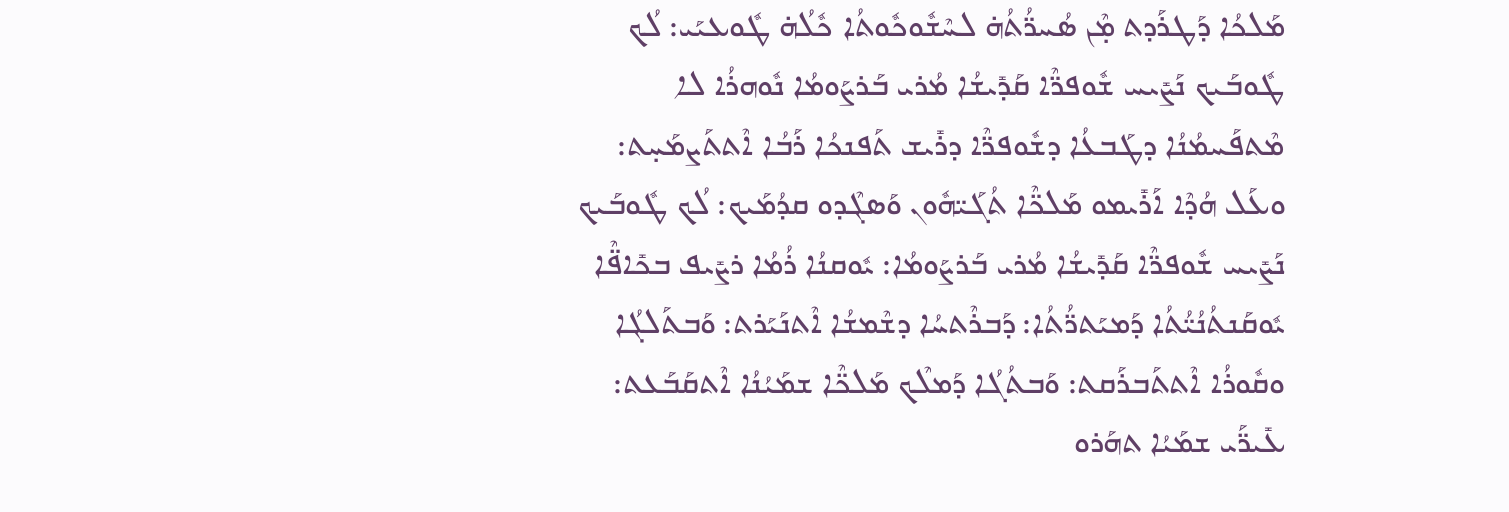ܡܰܠܟܳܐ ܕܰܛܪܰܕܬ ܡ̣ܶܢ ܣܳܚܪ̈ܳܬܳܗ̇ ܠܚܶܫܽܘܟܽܘܬܳܐ ܟܽܠܳܗ̇ ܛܽܘܥܝܰܝ: ܠܳܟ ܛܽܘܒܰܝܟ ܢܰܨܺܝܚ ܫܽܘܦܪ̈ܶܐ ܩܰܕܺܝܫܳܐ ܡܳܪܝ ܒܰܪܨܰܘܡܳܐ ܢܽܘܗܪܳܐ ܠܐ ܡܶܬܦܰܚܡܳܢܳܐ ܕܛܰܒܥܳܐ ܕܫܽܘܦܪ̈ܶܐ ܕܪܺܝܫ ܬܰܦܢܟܳܐ ܪܰܒܳܐ ܐܶܬܬܰܨܡܰܚ̣ܬ: ܘܥܰܠ ܗܳܕܶܐ ܐܰܪܺܝܡܘ ܡܰܠܟ̈ܶܐ ܬܳܓܰܝ̈ܗܽܘܢ ܘܰܣܓܶܕܘ ܩܕܳܡܰܝܟ: ܠܳܟ ܛܽܘܒܰܝܟ ܢܰܨܺܝܚ ܫܽܘܦܪ̈ܶܐ ܩܰܕܺܝܫܳܐ ܡܳܪܝ ܒܰܪܨܰܘܡܳܐ: ܝܽܘܩܢܳܐ ܪܳܡܳܐ ܪܨܺܝܦ ܒܟܺܐܦ̈ܶܐ ܝܽܘܩܰܢܬܳܢܳܝ̈ܳܬܳܐ ܕܰܡܝܰܬܪ̈ܳܬܳܐ: ܕܰܒܪܶܬܚܳܐ ܕܫܶܡܫܳܐ ܐܶܬܢܰܝܰܪܬ: ܘܰܒܬܰܠܓܳܐ ܘܩܽܘܪܳܐ ܐܶܬܬܰܒܪܰܩܬ: ܘܰܒܬܳܓܳܐ ܕܰܡܠܶܟ ܡܰܠܟ̈ܶܐ ܫܡܰܝܳܢܳܐ ܐܶܬܩܰܒܰܥܬ: ܥܺܝܪ̈ܰܝ ܫܡܰܝܳܐ ܬܗܰܪܘ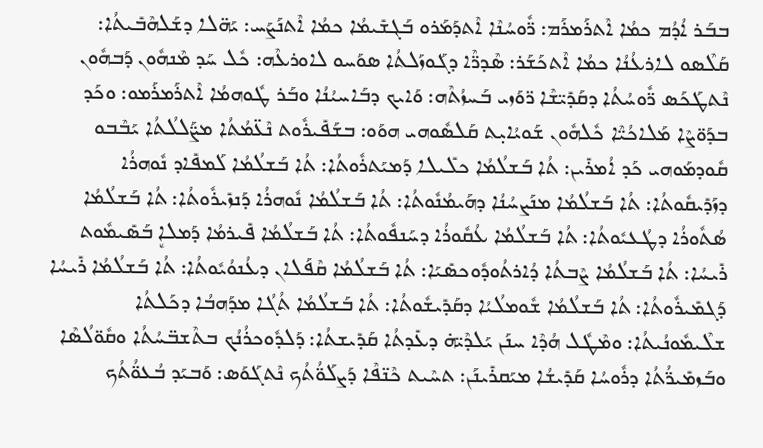ܒܒܰܪ ܐܳܕܳܡ ܟܡܳܐ ܐܶܬܪܰܡܪܰܡ: ܪ̈ܽܘܚܳܢܶܐ ܐܶܬܕܰܡܰܪܘ ܒܰܓܫܺܝܡܳܐ ܟܡܳܐ ܐܶܬܢܰܨܰܚ: ܝܰܗ̈ܠܐ ܕܫܰܠܗܶܒܺܝܬܳܐ: ܩܰܠܶܣܘ ܠܐܪܥܳܢܳܐ ܟܡܳܐ ܐܶܬܟܰܫܰܪ: ܣܶܕܪ̈ܶܐ ܕܓܰܘܙܰܠܬܳܐ ܣܘܰܚܘ ܠܐܘܪܥܶܗ: ܟܽܠ ܚܰܕ ܡܶܢܗܽܘܢ ܕܰܒܗܽܘܢ ܢܶܬܛܰܟܰܣ ܪ̈ܽܘܚܳܬܳܐ ܕܩܰܕܺܝ̈ܫܶܐ ܪ̈ܘܰܙܝ ܒܰܚܙܳܬܶܗ: ܘܰܐܝܟ ܕܒܰܐܚܝܳܢܳܐ ܘܒܰܪ ܛܽܘܗܡܳܐ ܐܶܬܪܰܡܪܰܡܘ: ܘܟܰܕ ܒܕܰܘ̈ܨܶܐ ܡܰܠܐܟܳܝ̈ܶܐ ܟܽܠܗܽܘܢ ܫܰܘܝܳܐܝ̣ܬ ܩܰܠܣܽܘܗܝ ܗܘܰܘ: ܒܫܰܦܺܝܪܽܘܬ ܢܶܥ̈ܡܳܬܳܐ ܡܨ̈ܰܠܠܳܬܳܐ ܝܰܒܶܒܘ ܩܽܘܕܡܰܘܗܝ ܟܰܕ ܐܳܡܪܺܝܢ: ܬܳܐ ܒܰܫܠܳܡܳܐ ܟܠܺܝܠܐ ܕܰܡܝܰܬܪܽܘܬܳܐ: ܬܳܐ ܒܰܫܠܳܡܳܐ ܠܰܡܦܺܐܕ ܢܽܘܗܪܳܐ ܕܙܰܕܺܝܩܽܘܬܳܐ: ܬܳܐ ܒܰܫܠܳܡܳܐ ܡܢܰܨܚܳܢܳܐ ܕܗܰܝܡܳܢܽܘܬܳܐ: ܬܳܐ ܒܰܫܠܳܡܳܐ ܢܽܘܗܪܳܐ ܕܰܢܙܺܝܪܽܘܬܳܐ: ܬܳܐ ܒܰܫܠܳܡܳܐ ܣܳܬܽܘܪܳܐ ܕܛܳܥܝܽܘܬܳܐ: ܬܳܐ ܒܰܫܠܳܡܳܐ ܥܳܩܽܘܪܳܐ ܕܚܰܢܦܽܘܬܳܐ: ܬܳܐ ܒܰܫܠܳܡܳܐ ܦܺܝܪܡܳܐ ܕܰܡܠܐܷ ܒܰܣܺܝܡܽܘܬ ܪܺܝܚܳܐ: ܬܳܐ ܒܰܫܠܳܡܳܐ ܨܶܒܬܳܐ ܕܳܐܪܬܳܘܕܽܘܟܣܺܝܰܐ: ܬܳܐ ܒܰܫܠܳܡܳܐ ܩܶܦܰܠܐܢ ܕܥܳܢܘܳܝܽܘܬܳܐ: ܬܳܐ ܒܰܫܠܳܡܳܐ ܪܺܝܚܳܐ ܕܰܓܡܺܝܪܽܘܬܳܐ: ܬܳܐ ܒܰܫܠܳܡܳܐ ܫܽܘܡܠܳܝܳܐ ܕܩܰܕܺܝܫܽܘܬܳܐ: ܬܳܐ ܒܰܫܠܳܡܳܐ ܬܳܓܳܐ ܡܕܰܗܒܳܐ ܕܟܰܠܬܳܐ ܫܠܶܝܡܽܘܢܳܝܬܳܐ: ܘܡܶܛܽܠ ܗܳܕܶܐ ܚܢܰܢ ܝܰܠܕܶܝ̈ܗ̇ ܕܥܺܕܬܳܐ ܩܰܕܺܝܫܬܳܐ: ܕܰܠܕܽܘܟܪܳܢܳܟ ܒܬܶܫܒ̈ܚܳܬܳܐ ܘܩܽܘ̈ܠܳܣܶܐ ܘܒܰܙܡܺܝܪ̈ܳܬܳܐ ܕܪܽܘܚܳܐ ܩܰܕܺܝܫܳܐ ܡܝܰܩܪܺܝܢܰܢ: ܬܚܶܝܬ ܟܶܢ̈ܦܶܐ ܕܰܨܠܰܘ̈ܳܬܳܟ ܢܶܬܓܰܘܰܣ: ܘܰܒܝܰܕ ܒܳܥܘ̈ܳܬܳܟ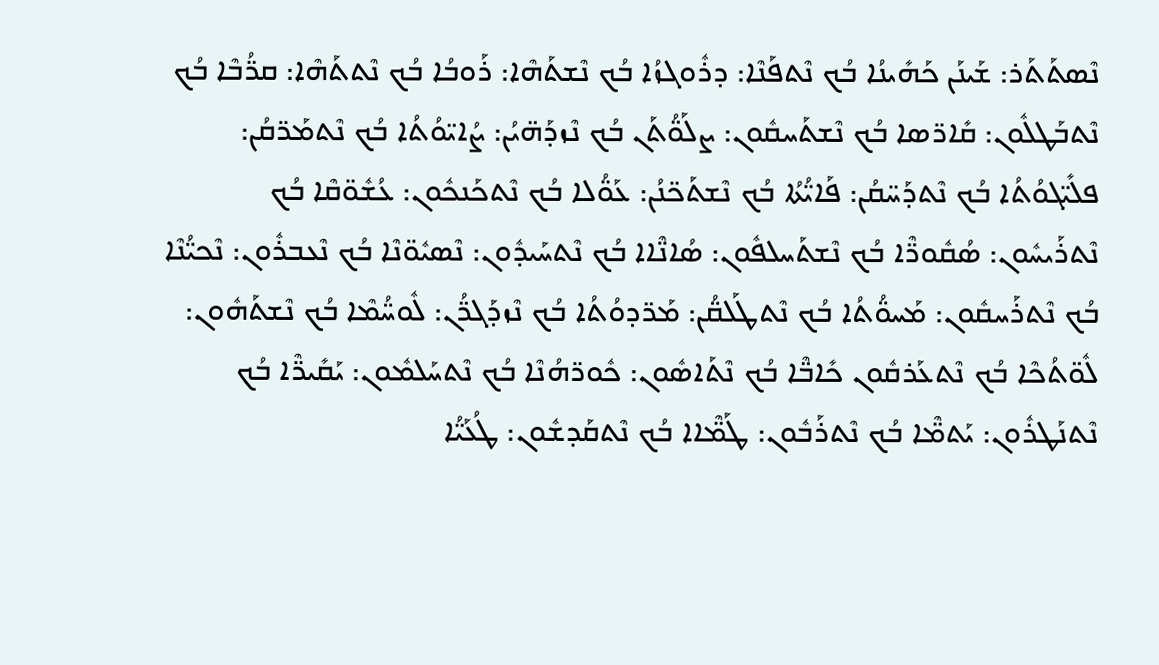ܢܶܣܬܰܬܰܪ: ܫܰܝܢܰܢ ܟܰܗܺܝܢܳܐ ܒܳܟ ܢܶܬܦܰܢܶܐ: ܕܪܽܘܓܙܳܐ ܒܳܟ ܢܶܫܬܰܗܶܐ: ܪܰܘܒܳܐ ܒܳܟ ܢܶܬܬܰܗܶܐ: ܩܪ̈ܳܒܶܐ ܒܳܟ ܢܶܬܒܰܛܠܽܘܢ: ܩܺܐܪ̈ܣܐ ܒܳܟ ܢܶܫܬܰܚܩܽܘܢ: ܨܠܰܘ̈ܳܬܰܢ ܒܳܟ ܢܶܙܕܰܗ̈ܝܳܢ: ܨܳܐܝ̈ܘܳܬܳܐ ܒܳܟ ܢܶܬܡܰܪ̈ܩܳܢ: ܦܠܺܝ̈ܓܘܳܬܳܐ ܒܳܟ ܢܶܬܕܰܚ̈ܩܳܢ: ܦܰܐܝ̈ܳܬܳܐ ܒܳܟ ܢܶܫܬܰܟ̈ܢܳܢ: ܥܰܘ̈ܳܠܐ ܒܳܟ ܢܶܬܟܰܢܟܽܘܢ: ܥܳܫܽܘ̈ܩܶܐ ܒܳܟ ܢܶܬܪܰܝܚܽܘܢ: ܣܳܩܽܘܪ̈ܶܐ ܒܳܟ ܢܶܫܬܰܚܠܦܽܘܢ: ܣܳܐܢ̈ܶܐܐ ܒܳܟ ܢܶܬܚܰܝܕܽܘܢ: ܢܶܣܝܽܘ̈ܢܶܐ ܒܳܟ ܢܶܥܒܪܽܘܢ: ܢܶܟܝ̈ܳܢܶܐ ܒܳܟ ܢܶܬܪܰܚܩܽܘܢ: ܡܰܚܘ̈ܳܬܳܐ ܒܳܟ ܢܶܬܛܰܠܩ̈ܳܢ: ܡܰܪ̈ܕܘܳܬܳܐ ܒܳܟ ܢܶܙܕܰܓܪ̈ܳܢ: ܠܽܘܚ̈ܳܡܶܐ ܒܳܟ ܢܶܫܬܰܗܽܘܢ: ܠܽܘ̈ܬܳܟܶܐ ܒܳܟ ܢܶܬܥܰܪܩܽܘܢ ܟܺܐܒ̈ܶܐ ܒܳܟ ܢܶܬܰܐܣܽܘܢ: ܟܽܘܪ̈ܗܳܢܶܐ ܒܳܟ ܢܶܬܚܰܠܡܽܘܢ: ܝܰܩܺܝܪ̈ܶܐ ܒܳܟ ܢܶܬܢܰܛܪܽܘܢ: ܝܰܬܡ̈ܶܐ ܒܳܟ ܢܶܬܪܰܒܽܘܢ: ܛܰܡ̈ܶܐܐ ܒܳܟ ܢܶܬܩܰܕܫܽܘܢ: ܛܳܥܰܝ̈ܳܐ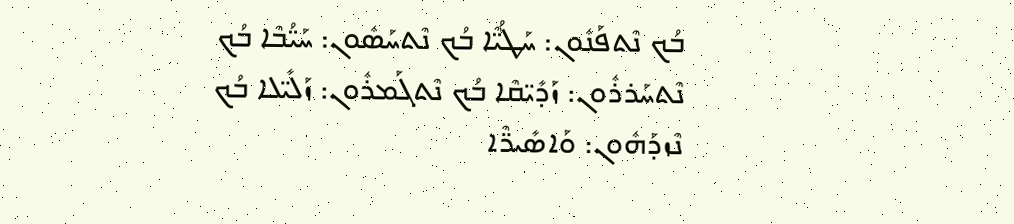ܒܳܟ ܢܶܬܦܰܢܽܘܢ: ܚܰܛܳܝ̈ܶܐ ܒܳܟ ܢܶܬܚܰܣܽܘܢ: ܚܰܝ̈ܳܒܶܐ ܒܳܟ ܢܶܬܚܰܪܪܽܘܢ: ܙܰܕܺܝ̈ܩܶܐ ܒܳܟ ܢܶܬܓܰܡܪܽܘܢ: ܙܰܠܺܝ̈ܠܐ ܒܳܟ ܢܶܙܕܰܗܽܘܢ: ܘܰܐܣܺܝܪ̈ܶܐ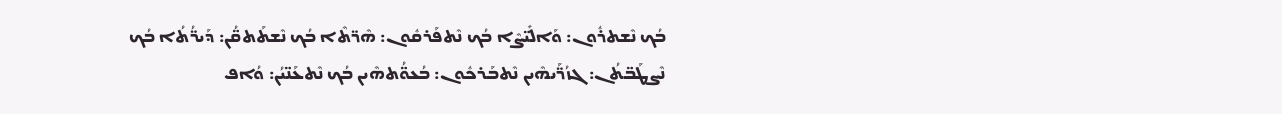ܒܳܟ ܢܶܫܬܪܽܘܢ: ܘܰܐܠܺܝ̈ܨܶܐ ܒܳܟ ܢܶܬܦܰܪܩܽܘܢ: ܗܶܪ̈ܬܶܐ ܒܳܟ ܢܶܫܬܰܬܩ̈ܳܢ: ܕܰܝܪ̈ܳܬܳܐ ܒܳܟ ܢܶܨܛܰܒ̈ܬܳܢ: ܓܙܳܪ̈ܰܝܗܶܝܢ ܢܶܬܒܰܪܟܽܘܢ: ܒܳܥܘ̈ܳܬܗܶܝܢ ܒܳܟ ܢܶܬܥܰܢ̈ܝܳܢ: ܘܳܐܦ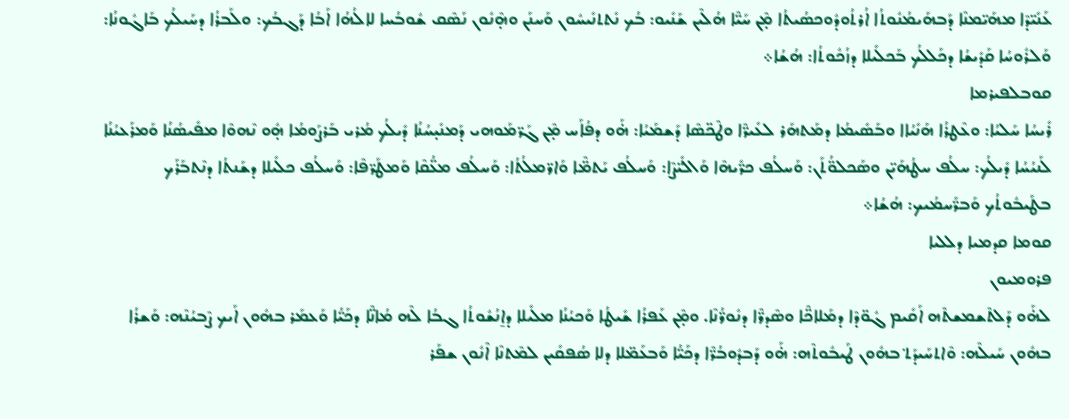ܥܰܢܺܝ̈ܕܶܐ ܡܗܰܝ̈ܡܢܶܐ ܕܰܒܗܰܝܡܳܢܽܘܬܳܐ ܐܳܪܬܳܘܕܽܘܟܣܳܝܬܳܐ ܡ̣ܶܢ ܚܰܝ̈ܶܐ ܗܳܠܶܝܢ ܫܰܢܺܝܘ: ܒܳܟ ܢܺܬܬܢܺܝܚܽܘܢ ܘܰܚܢܰܢ ܘܗ̣ܶܢܽܘܢ ܢܰܣܶܩ ܫܽܘܒܳܚܐ ܠܐܠܳܗܳܐ ܐܰܒܳܐ ܕܰܓܒܳܟ: ܘܠܰܒܪܳܐ ܕܚܰܝܠܳܟ ܒܰܐܓܽܘܢܳܐ: ܘܰܠܪܽܘܚܳܐ ܩܰܕܺܝܫܳܐ ܕܟܰܠܠܳܟ ܒܰܟܠܺܝܠܐ ܕܙܳܟܽܘܬܳܐ: ܗܳܫܳܐ܀
ܩܘܒܠܦܝܪܡܐ
ܪܺܝܚܳܐ ܚܰܠܝܳܐ: ܘܥܶܛܪܳܐ ܗܰܢܺܝܳܐܐ ܘܒܰܣܺܝܡܳܐ ܕܡܰܬܗܰܪ ܠܥܺܝܪ̈ܶܐ ܘܛܶܟ̈ܣܶܐ ܕܰܫܡܰܝܳܐ: ܗ̇ܰܘ ܕܦܳܐܰܚ ܡ̣ܶܢ ܓܰܪ̈ܡܰܘܗܝ ܕܰܡܢܺܝ̣ܚܳܢܳܐ ܕܺܝܠܳܟ ܡܳܪܝ ܒܰܪܨܰܘܡܳܐ ܗ̣ܽܘ ܢܶܗܘܶܐ ܡܦܺܝܣܳܢܳܐ ܘܰܡܪܰܥܝܳܢܳܐ ܠܰܢܝܳܚܳܐ ܕܺܝܠܳܟ: ܚܠܳܦ ܚܛܳܗܰܝ̈ܢ ܘܣܰܟܠܘ̈ܳܬܰܢ: ܘܰܚܠܳܦ ܟܪ̈ܺܝܗܶܐ ܘܰܐܠܺܝ̈ܨܶܐ: ܘܰܚܠܳܦ ܝܰܬܡ̈ܶܐ ܘܰܐܪ̈ܡܠܳܬܳܐ: ܘܰܚܠܳܦ ܡܥ̈ܳܩܶܐ ܘܰܡܛܰܪ̈ܦܶܐ: ܘܰܚܠܳܦ ܟܠܺܝܠܐ ܕܫܰܢܬܳܐ ܕܢܶܬܒܰܪܰܟ ܒܛܰܝܒܽܘܬܳܟ ܘܰܒܪ̈ܰܚܡܳܝܟ: ܗܳܫܳܐ܀
ܩܘܡܐ ܩܕܡܝܐ ܕܠܠܝܐ
ܦܪܘܡܝܘܢ
ܠܗ̇ܰܘ ܕܰܠܬܶܫܡܫܬܶܗ ܐܰܩܺܝܡ ܓܽܘ̈ܕܶܐ ܕܡܰܠܐܟ̈ܶܐ ܘܣܶܕܪ̈ܶܐ ܕܢܽܘܪ̈ܳܢܶܐ. ܘܡ̣ܶܢ ܥܰܦܪܳܐ ܫܺܝܛܳܐ ܘܰܟܝܳܢܳܐ ܡܠܺܝܠܐ ܕܐ̱ܢܳܫܽܘܬܳܐ ܓܒܳܐ ܠܶܗ ܡܳܐܢ̈ܶܐ ܕܟܰܝ̈ܳܐ ܘܰܥܡܰܪ ܒܗܽܘܢ ܐܰܝܟ ܨܶܒܝܳܢܶܗ: ܘܰܫܪܳܐ ܒܗܽܘܢ ܚܰܝܠܶܗ: ܘܶܐܬܚܰܝܕܰܬ݀ ܒܗܽܘܢ ܛܰܝܒܽܘܬܶܗ: ܗ̇ܰܘ ܕܰܒܕܽܘܒܳܪ̈ܶܐ ܕܟܰܝ̈ܳܐ ܘܰܒܥܰܡ̈ܠܐ ܕܠܐ ܣܳܦܩܺܝܢ ܠܡܶܬܢܶܐ ܐܶܢܽܘܢ ܫܦܰܪ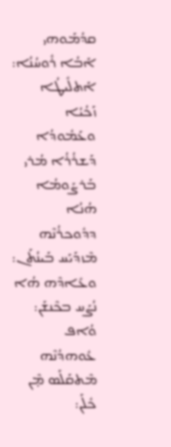ܩܕܳܡܰܘܗܝ ܐܰܒܳܐ ܪܽܘܚܳܢܳܐ: ܐܰܬܠܺܝܛܳܐ ܙܰܟܳܝܳܐ ܘܥܰܡܽܘܕܳܐ ܕܰܫܪܳܪܳܐ ܡܳܪܝ ܒܰܪܨܰܘܡܳܐ ܗܳܢܳܐ ܕܕܽܘܟܪܳܢܶܗ ܡܶܙܕܰܝܰܚ ܒܰܝܢܳܬܰܢ: ܘܥܺܐܕܶܗ ܗܳܐ ܢܳܨܰܚ ܒܟܶܢܫܰܢ: ܘܳܐܦ ܥܽܘܗܕܳܢܶܗ ܡܶܬܩܰܠܰܣ ܡ̣ܶܢ ܟܽܠܰܢ: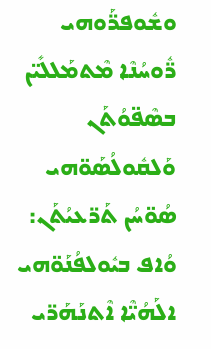ܘܫܽܘܦܪ̈ܰܘܗܝ ܪ̈ܽܘܚܳܢܶܐ ܡܶܬܡܰܠܠܺܝ̈ܢ ܒܣܶܦ̈ܘܳܬܰܢ ܘܰܠܩܽܘܠܳܣܰܘ̈ܗܝ ܣܳܘ̈ܚܳܢ ܬܰܪ̈ܥܝܳܬܰܢ: ܘܳܐܦ ܒܝܽܘܠܦܳܢܰܘ̈ܗܝ ܐܠܰܗܳܝ̈ܶܐ ܐܶܬܢܰܗܰܪ̈ܝ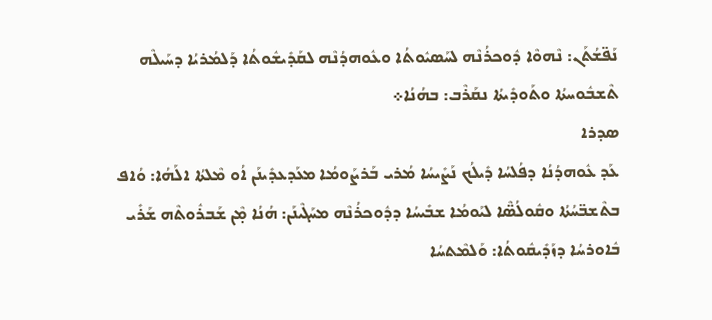ܢܰܦ̈ܫܳܬܰܢ: ܢܶܗܘܶܐ ܕܽܘܟܪܳܢܶܗ ܠܚܰܣܝܽܘܬܳܐ ܘܥܽܘܗܕܳܢܶܗ ܠܩܰܕܺܝܫܽܘܬܳܐ ܕܰܠܡܳܪܝܳܐ ܕܚܰܝܠܶܗ ܬܶܫܒܽܘܚܬܳܐ ܘܬܰܘܕܺܝܬܳܐ ܢܩܰܪܶܒ: ܒܗܳܢܳܐ܀
ܣܕܪܐ
ܥܰܕ ܥܽܘܗܕܳܢܳܐ ܕܦܳܠܚܳܐ ܕܺܝܠܳܟ ܢܰܨܺܝܚܳܐ ܡܳܪܝ ܒܰܪܨܰܘܡܳܐ ܡܥܰܕܥܕܺܝܢܰܢ ܐܳܘ ܡܶܠܬܳܐ ܐܠܰܗܳܐ: ܘܳܐܦ ܒܬܶܫܒ̈ܚܳܬܳܐ ܘܩܽܘܠܳܣ̈ܶܐ ܠܝܰܘܡܳܐ ܫܒܺܝܚܳܐ ܕܕܽܘܟܪܳܢܶܗ ܡܚܰܓܶܝܢܰܢ: ܗܳܢܳܐ ܡ̣ܶܢ ܫܰܒܪܽܘܬܶܗ ܫܰܪܺܝ ܒܽܐܘܪܚܳܐ ܕܙܰܕܺܝܩܽܘܬܳܐ: ܘܰܠܡܶܬܚܳܐ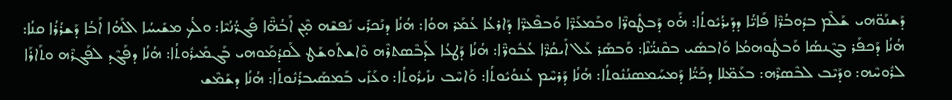ܕܰܫܢܰܘ̈ܗܝ ܫܰܠܶܡ ܒܕܽܘܒܳܪ̈ܶܐ ܦܰܐܝ̈ܳܐ ܕܕܰܝܪܳܝܽܘܬܳܐ: ܗ̇ܰܘ ܕܰܒܛܽܘܪ̈ܶܐ ܘܒܰܡܥܰܪ̈ܶܐ ܘܰܒܦܶܥܪ̈ܶܐ ܕܰܐܪܥܳܐ ܥܳܡܰܪ ܗܘܳܐ: ܗܳܢܳܐ ܕܢܰܟܪܺܝ ܢܰܦܫܶܗ ܡ̣ܶܢ ܐܰܒܳܗ̈ܶܐ ܦܰܓܪ̈ܳܢܳܝܶܐ: ܘܠܳܟ ܡܫܺܝܚܳܐ ܐܠܰܗܳܐ ܐܰܒܳܐ ܕܰܫܪܳܪܳܐ ܩܢܳܐ: ܗܳܢܳܐ ܕܰܟܦܰܪ ܒܓܶܢܣܳܐ ܘܰܒܛܽܘܗܡܳܐ ܘܰܐܒܣܺܝ ܒܩܶܢܝ̈ܳܢܶܐ: ܘܰܒܣܰܪ ܥܰܠ ܐܺܝܩܳܪ̈ܶܐ ܥܳܒܽܘܪ̈ܶܐ: ܗܳܢܳܐ ܕܰܛܥܳܐ ܠܰܕܒܶܣܬܪܶܗ ܘܶܐܫܬܰܘܫܰܛ ܠܰܩܕܳܡܰܘܗܝ ܒܰܓܡܺܝܪܽܘܬܳܐ: ܗܳܢܳܐ ܕܦܰܓܶܕ ܠܦܰܓܪܶܗ ܘܬܰܐܪܰܐ ܠܪܽܘܚܶܗ: ܘܕܰܝܶܒ ܠܒܶܣܪܶܗ: ܒܥܰܡ̈ܠܐ ܕܟܰܝ̈ܳܐ ܕܰܡܚܰܡܣܢܳܢܽܘܬܳܐ: ܗܳܢܳܐ ܕܰܪܚܶܡ ܥܳܢܘܳܝܽܘܬܳܐ: ܘܰܐܚܶܒ ܢܙܺܝܪܽܘܬܳܐ: ܘܥܰܙܺܝ ܒܰܡܣܰܝܒܪܳܢܽܘܬܳܐ: ܗܳܢܳܐ ܕܫܰܡܶܫ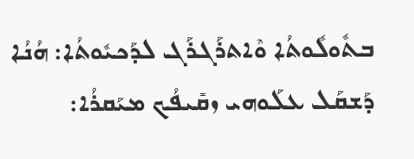ܒܬܽܘܠܽܘܬܳܐ ܘܶܐܬܪܰܓܪܰܓ ܠܕܰܟܝܽܘܬܳܐ: ܗܳܢܳܐ ܕܰܫܩܰܠ ܥܠܰܘܗܝ ܙܩܺܝܦܳܟ ܡܝܰܩܪܳܐ: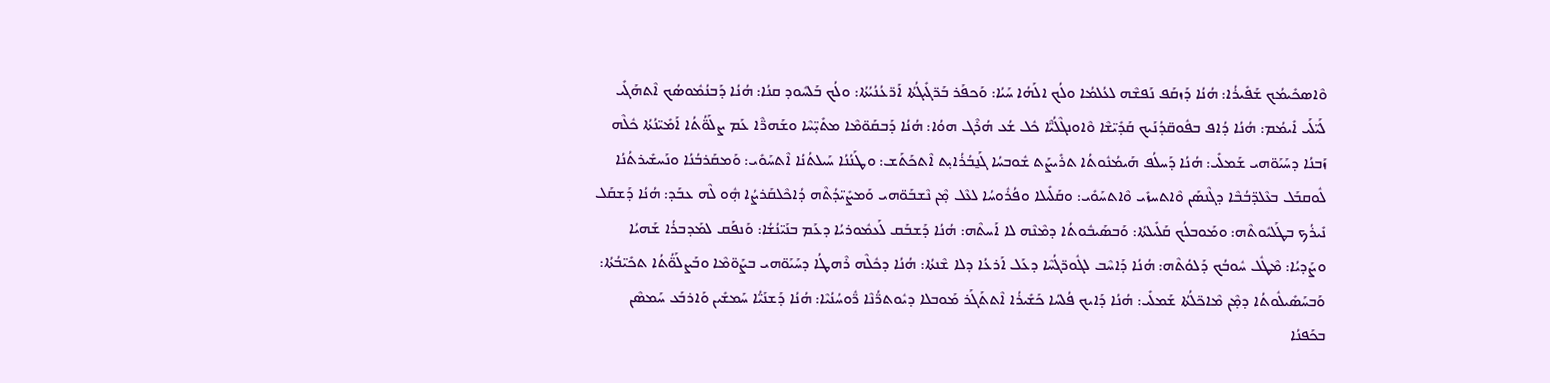ܘܶܐܣܟܺܝܡܳܟ ܫܰܦܺܝܪܳܐ: ܗܳܢܳܐ ܕܰܙܩܰܦ ܢܰܦܫܶܗ ܠܥܳܠܡܳܐ ܘܠܳܟ ܐܠܰܗܳܐ ܚܰܝܳܐ: ܘܰܟܦܰܪ ܒܰܪ̈ܓܺܝܓܳܬܳܐ ܐܰܪ̈ܥܳܢܳܝܳܬܳܐ: ܘܠܳܟ ܒܰܠܚܽܘܕ ܩܢܳܐ: ܗܳܢܳܐ ܕܰܒܢܳܡܽܘܣܳܟ ܐܶܬܗܰܓܺܝ ܠܰܝ̈ܠܰܝ ܐܺܝܡܳܡ: ܗܳܢܳܐ ܕܳܐܦ ܒܦܽܘܩ̈ܕܳܢܰܝܟ ܩܰܕܺܝ̈ܫܶܐ ܘܶܐܘܢܓܶܠܳܝ̈ܶܐ ܟܽܠ ܫܳܥ ܗܳܪܶܓ ܗܘܳܐ: ܗܳܢܳܐ ܕܰܒܩܰܘ̈ܡܶܐ ܡܬܺܝ̣̈ܚܶܐ ܘܫܰܗܪ̈ܶܐ ܥܰܡ ܨܠܰܘ̈ܳܬܳܐ ܐܰܡܺܝ̈ܢܳܬܳܐ ܟܽܠܶܗ ܙܰܒܢܳܐ ܕܚܰܝܰܘ̈ܗܝ ܫܰܡܠܺܝ: ܗܳܢܳܐ ܕܰܚܠܳܦ ܗܰܝܡܳܢܽܘܬܳܐ ܬܪܺܝܨܰܬ ܫܽܘܒܚܳܐ ܓܰܢ̱ܒܳܪܳܐܝ̣ܬ ܐܶܬܟܰܬܰܫ: ܘܛܰܢܳܢܳܐ ܚܰܝܠܬܳܢܳܐ ܐܶܬܚܰܘܺܝ: ܘܰܡܩܰܪܒܳܢܳܐ ܘܢܰܚܫܺܝܪܬܳܢܳܐ ܠܽܘܩܒܰܠ ܒܥܶܠܕ̈ܒܳܒܶܐ ܕܓܶܢܣܰܢ ܘܶܐܬܚܙܺܝ ܘܶܐܬܚܰܘܺܝ: ܘܩܰܠܺܝܠܐ ܘܦܳܪܽܘܚܳܐ ܠܥܶܠ ܡ̣ܶܢ ܢܶܫܒܰܘ̈ܗܝ ܘܰܡܨܺܝ̈ܕܳܬܶܗ ܕܳܐܟܶܠܩܰܪܨܳܐ ܗ̣ܽܘ ܠܶܗ ܥܒܰܕ: ܗܳܢܳܐ ܕܰܫܩܰܠ ܢܺܝܪܳܟ ܒܛܰܠܝܽܘܬܶܗ: ܘܡܰܘܒܠܳܟ ܩܰܠܺܝܠܬܳܐ: ܘܰܒܣܰܝܒܽܘܬܳܐ ܕܡܶܢܶܗ ܠܐ ܐܰܚܬܶܗ: ܗܳܢܳܐ ܕܰܫܒܰܩ ܠܰܥܡܽܘܪܝܳܐ ܕܥܰܡ ܒܢܰܝ̈ܢܳܫܳܐ: ܘܰܢܦܰܩ ܠܡܰܕܒܪܳܐ ܫܰܗܝܳܐ ܘܨܰܕܝܳܐ: ܡܶܛܽܠ ܚܽܘܒܳܟ ܕܰܠܘܳܬܶܗ: ܗܳܢܳܐ ܕܰܐܚܶܒ ܠܓܽܘܪ̈ܓܳܚܶܐ ܕܥܰܠ ܐܰܪܥܳܐ ܕܠܐ ܫܶܢܬܳܐ: ܗܳܢܳܐ ܕܟܽܠܶܗ ܪܶܗܛܳܐ ܕܚܰܝܰܘ̈ܗܝ ܒܨܰܘ̈ܡܶܐ ܘܒܰܨܠܰܘ̈ܳܬܳܐ ܬܟܺܝ̈ܒܳܬܳܐ: ܘܰܒܚܰܣܺܝܠܽܘܬܳܐ ܕܡ̣ܶܢ ܡܶܐܟ̈ܠܳܬܳܐ ܫܰܡܠܺܝ: ܗܳܢܳܐ ܕܰܐܝܟ ܦܳܠܚܳܐ ܟܰܫܺܝܪܳܐ ܐܶܬܬܰܓܰܪ ܡܰܘܒܠܐ ܕܝܽܘܬܪ̈ܳܢܶܐ ܪ̈ܽܘܚܳܢܳܝܶܐ: ܗܳܢܳܐ ܕܰܫܢܰܝ̈ܳܐ ܚܰܡܫܺܝܢ ܘܰܐܪܒܰܥ ܚܰܡܣܶܢ ܒܟܰܦܢܳܐ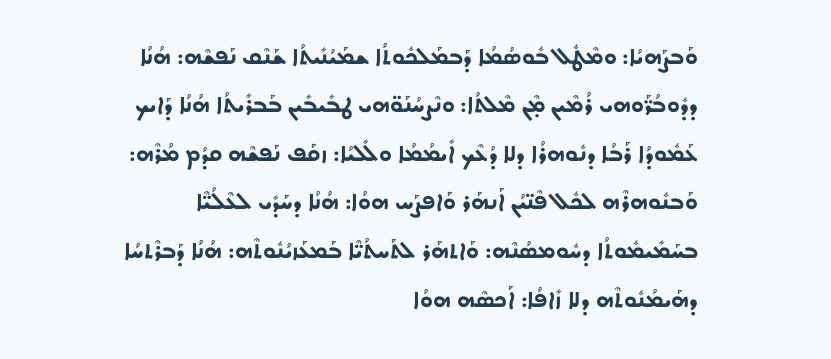ܘܰܒܨܰܗܝܳܐ: ܘܡܶܛܽܠ ܒܽܘܣܳܡܳܐ ܕܰܒܡܰܠܟܽܘܬܳܐ ܫܡܰܝܳܢܺܝܬܳܐ ܫܰܢܶܩ ܢܰܦܫܶܗ: ܗܳܢܳܐ ܕܕܽܘܒܳܪ̈ܰܘܗܝ ܪܳܡܶܝܢ ܡ̣ܶܢ ܡܶܠܬܳܐ: ܘܢܶܨܚܳܢܰܘ̈ܗܝ ܛܒܺܝܒܺܝܢ ܒܰܒܪܺܝܬܳܐ ܗܳܢܳܐ ܕܰܐܝܟ ܥܰܡܽܘܕܳܐ ܪܰܒܳܐ ܕܢܽܘܗܪܳܐ ܕܠܐ ܕܳܥܶܟ ܐܺܝܡܳܡܳܐ ܘܠܺܠܝܳܐ: ܙܩܰܦ ܢܰܦܫܶܗ ܩܕܳܡ ܡܳܪܶܗ: ܘܰܒܢܽܘܗܪܶܗ ܠܟܽܠ ܦܶܢ̈ܝܳܢ ܐܰܢܗܰܪ ܘܰܐܦܨܰܚ ܗܘܳܐ: ܗܳܢܳܐ ܕܚܰܕܺܝ ܠܥܶܠܳܝ̈ܶܐ ܒܚܰܡܺܝܡܽܘܬܳܐ ܕܚܽܘܡܣܳܢܶܗ: ܘܰܐܬܗܰܪ ܠܬܰܚܬܳܝ̈ܶܐ ܒܰܡܥܰܙܝܳܢܽܘܬܶܗ: ܗܳܢܳܐ ܕܰܒܪܶܬܚܳܐ ܕܗܰܝܡܳܢܽܘܬܶܗ ܕܠܐ ܙܺܐܦܳܐ: ܐܰܟܣܶܗ ܗܘܳܐ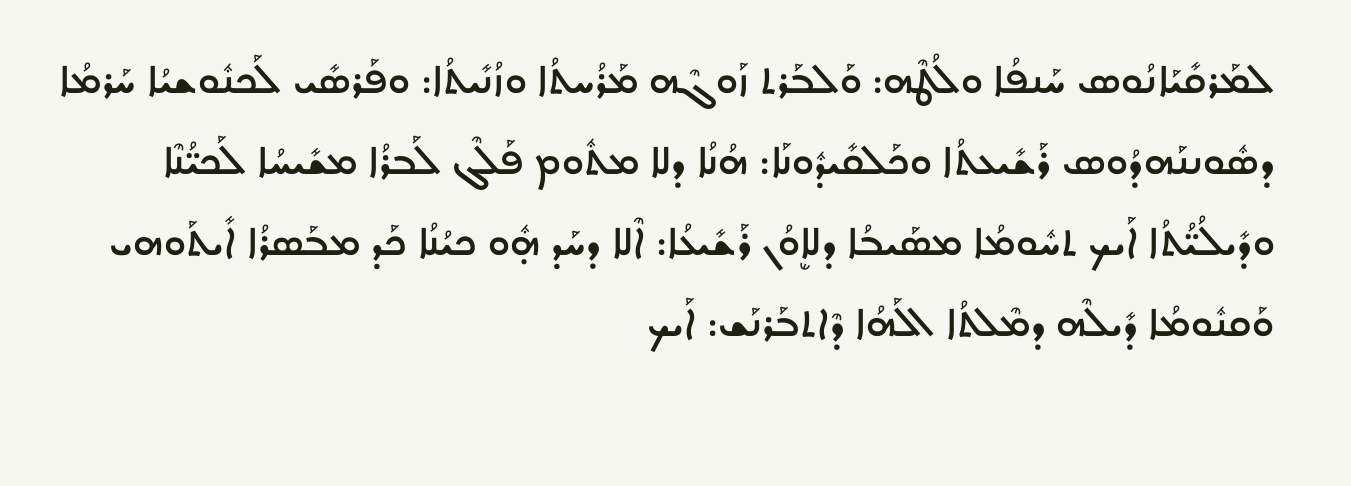ܠܡܰܪܩܺܝܰܐܢܳܘܣ ܚܰܢܦܳܐ ܘܠܳܛܶܗ: ܘܰܠܒܰܪܬ ܙܰܘܓܶܗ ܡܰܪܳܚܬܳܐ ܘܙܳܢܺܝܬܳܐ: ܘܦܰܪܣܺܝ ܠܰܟܢܽܘܫܝܳܐ ܚܰܪܡܳܐ ܕܣܽܘܢܢܰܗܕܳܘܣ ܪܰܫܺܝܥܬܳܐ ܘܟܰܠܩܺܝܕܽܘܢܰܐ: ܗܳܢܳܐ ܕܠܐ ܡܬܽܘܡ ܦܰܠܶܓ ܠܰܒܪܳܐ ܡܫܺܝܚܳܐ ܠܰܟܝ̈ܳܢܶܐ ܘܕܺܝܠܳܝ̈ܳܬܳܐ ܐܰܝܟ ܬܚܽܘܡܳܐ ܡܣܰܝܒܳܐ ܕܠܐܷܘܳܢ ܪܰܫܺܝܥܳܐ: ܐܶܠܐ ܕܚܰܕ ܗ̣ܽܘ ܟܝܳܢܳܐ ܟܰܕ ܡܒܰܣܪܳܐ ܐܺܝܬܰܘܗܝ ܘܰܩܢܽܘܡܳܐ ܕܺܝܠܶܗ ܕܡܶܠܬܳܐ ܐܠܰܗܳܐ ܕܶܐܬܒܰܪܢܰܫ: ܐܰܝܟ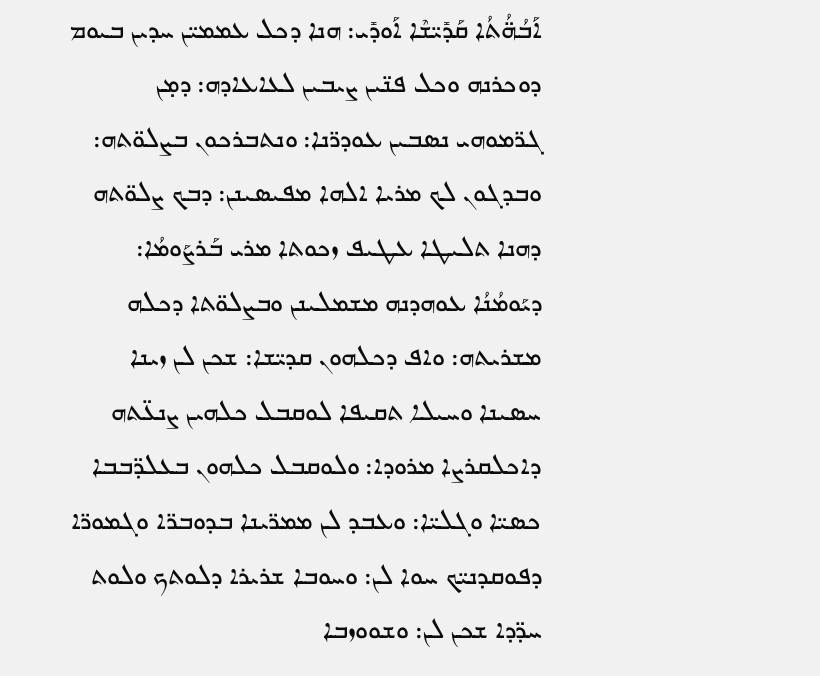ܐܰܒܳܗ̈ܳܬܳܐ ܩܰܕܺܝ̈ܫܶܐ ܐܰܘܕܺܝ: ܗܢܐ ܕܟܠ ܥܡܡܝ̈ܢ ܚܕܝܢ ܒܝܘܡ ܕܘܟܪܢܗ ܘܟܠ ܦܢ̈ܝܢ ܨܝܒܝܢ ܠܥܐܥܐܕܗ: ܕܡ̣ܢ ܓܪ̈ܡܘܗܝ ܢܣܒܝܢ ܥܘܕܪ̈ܢܐ: ܘܢܬܒܪܟܘܢ ܒܨܠܘ̈ܬܗ: ܘܒܕܓܘܢ ܠܟ ܡܪܝܐ ܐܠܗܐ ܡܦܝܣܝܢܢ: ܕܒܟ ܨܠܘ̈ܬܗ ܕܗܢܐ ܬܠܝܛܐ ܥܛܝܦ ܙܟܘܬܐ ܡܪܝ ܒܰܪܨܰܘܡܳܐ: ܕܝܰܘܡܳܢܳܐ ܥܘܗܕܢܗ ܡܫܡܠܝܢܢ ܘܒܨܠܘ̈ܬܐ ܕܟܠܗ ܡܫܪܝܬܗ: ܘܐܦ ܕܟܠܗܘܢ ܩܕܝ̈ܫܐ: ܫܟܢ ܠܢ ܙܝܢܐ ܚܣܝܢܐ ܘܚܝܠܐ ܬܩܝܦܐ ܠܘܩܒܠ ܟܠܗܝܢ ܨܢܥ̈ܬܗ ܕܐܟܠܩܪܨܐ ܡܪܘܕܐ: ܘܠܘܩܒܠ ܟܠܗܘܢ ܒܥܠܕ̈ܒܒܐ ܟܣܝ̈ܐ ܘܓܠܝ̈ܐ: ܘܥܒܕ ܠܢ ܡܡܪ̈ܝܢܐ ܒܕܘܒܪ̈ܐ ܘܓܡܘܪ̈ܐ ܕܦܘܩܕܢܝ̈ܟ ܚܘܐ ܠܢ: ܘܚܘܒܐ ܫܪܝܪܐ ܕܠܘܬܟ ܘܠܘܬ ܚܕ̈ܕܐ ܫܟܢ ܠܢ: ܘܫܘܘܙܒܐ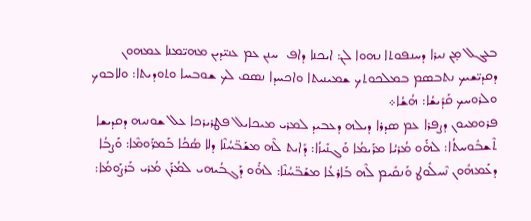ܒܥܓܠ ܡ̣ܢ ܢܝܪܐ ܕܚܢܦܘܬܐ ܢܗܘܐ ܠܢ: ܐܝܟܢܐ ܕܐܦ  ܚܢܢ ܥܡ ܥܢܝ̈ܕܝܢ ܡܗܝ̈ܡܢܐ ܥܡܗܘܢ ܕܩܕܝ̈ܫܝܟ ܢܬܒܣܡ ܒܡܠܟܘܬܟ ܫܡܝܢܝܬܐ ܘܐܟܚܕܐ ܢܣܩ ܠܟ ܫܘܒܚܐ ܘܬܘܕܝܬܐ: ܘܠܐܒܘܟ ܘܠܪܘܚܟ ܩܰܕܺܝܫܳܐ: ܗܳܫܳܐ܀
ܦܪܘܡܝܘܢ ܕܨܦܪܐ ܥܡ ܣܕܪܐ ܕܝܠܗ ܕܥܒܝܕ ܠܡܪܝ ܡܝܟܐܝܠ ܦܛܪܝܪܟܐ ܥܠ ܫܘܢܝܗ ܕܩܕܝܫܐ
ܬܶܫܒܽܘܚܬܳܐ: ܠܗ̇ܰܘ ܡܳܪܝܳܐ ܡܪܰܝܡܳܐ ܘܰܓܢܺܝܙܳܐ: ܕܺܐܝܬ ܠܶܗ ܡܫܰܒ̈ܚܳܢܶܐ ܕܠܐ ܣܳܟܳܐ ܒܰܡܪ̈ܰܘܡܶܐ: ܘܰܨܒܳܐ ܕܥܰܡܗܽܘܢ ܢܶܚܠܽܘܛ ܘܰܢܩܺܝܡ ܠܶܗ ܒܰܐܪܥܳܐ ܡܫܰܒ̈ܚܳܢܶܐ: ܠܗ̇ܰܘ ܕܰܓܒܳܝܗܝ ܠܡܳܪܰܢ ܡܳܪܝ ܒܰܪܨܰܘܡܳܐ: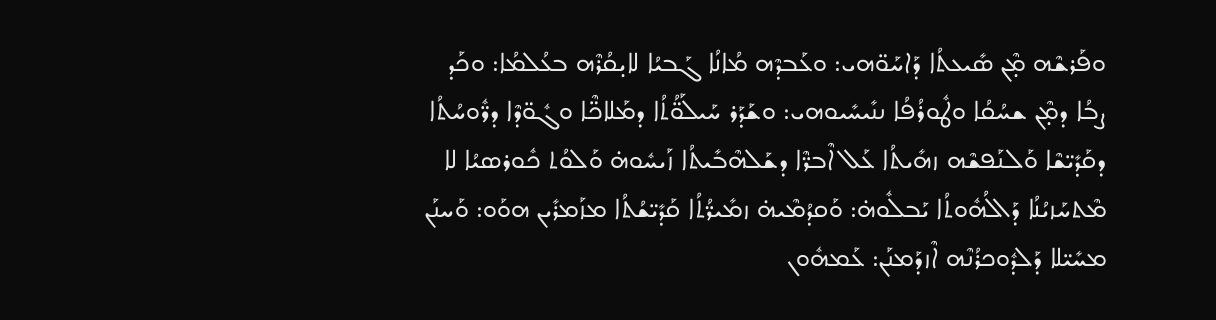ܘܦܰܪܫܶܗ ܡ̣ܶܢ ܣܺܝܥܬܳܐ ܕܰܐܚܰܘ̈ܗܝ: ܘܥܰܒܕܶܗ ܡܳܐܢܳܐ ܓܰܒܝܳܐ ܠܐܝ̣ܩܳܪܶܗ ܒܥܳܠܡܳܐ: ܘܟܰܕ ܨܒܳܐ ܕܡ̣ܶܢ ܫܚܳܩܳܐ ܘܛܽܘܪܳܦܳܐ ܢܢܺܝܚܺܝܘܗܝ: ܘܫܰܕܰܪ ܚܰܝܠܰܘ̈ܳܬܳܐ ܕܡܰܠܐܟ̈ܶܐ ܘܓܽܘ̈ܕܶܐ ܕܪ̈ܽܘܚܳܬܳܐ ܕܩܰܕܺܝ̈ܫܶܐ ܘܰܠܢܰܦܫܶܗ ܙܗܺܝܬܳܐ ܥܰܠ ܐܶܒܪ̈ܶܐ ܕܫܰܠܗܶܒܺܝܬܳܐ ܙܰܝܚܽܘܗ̇ ܘܰܠܘܳܬ ܟܽܘܪܣܝܳܐ ܠܐ ܡܶܬܚܰܙܝܳܢܳܐ ܕܰܐܠܳܗܽܘܬܳܐ ܝܰܒܠܽܘܗ̇: ܘܰܩܕܳܡܶܝܗ̇ ܙܡܺܝܪ̈ܳܬܳܐ ܩܰܕܺܝ̈ܫܳܬܳܐ ܡܙܰܡܪܺܝܢ ܗܘܰܘ: ܘܰܚܢܰܢ ܡܚܺܝ̈ܠܐ ܕܰܠܕܽܘܟܪܳܢܶܗ ܐܶܙܕܰܡܢܰܢ: ܥܰܡܗܽܘܢ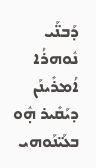ܕܰܒܢ̈ܰܝ ܢܽܘܗܪܳܐ ܐܳܡܪܺܝܢܰܢ ܕܝܰܩܺܝܪ ܗ̣ܽܘ ܒܥܰܝ̈ܢܰܘܗܝ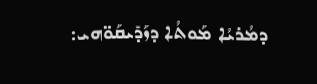ܕܡܳܪܝܳܐ ܡܰܘܬܳܐ ܕܙܰܕܺܝܩܰܘ̈ܗܝ: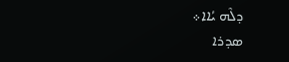ܕܠܶܗ ܝܳܐܐ܀
ܣܕܪܐ